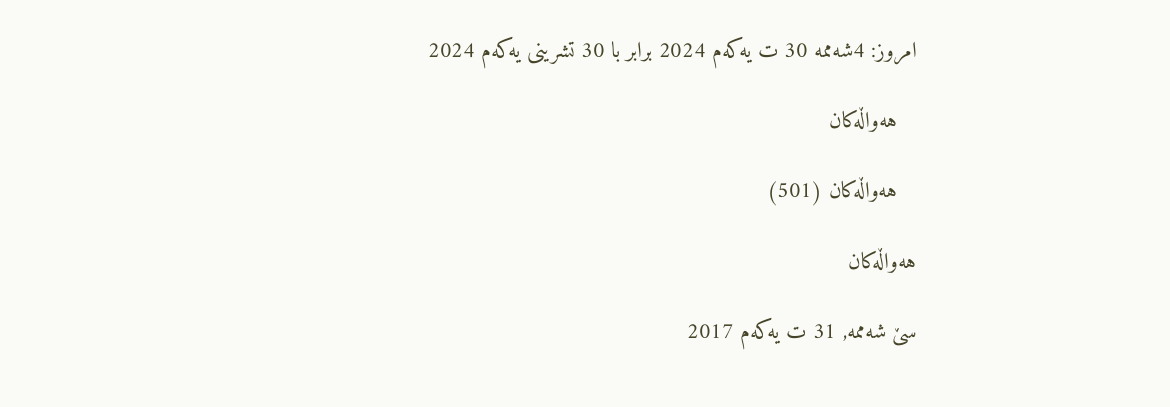امروز: 4شەممە 30 ت یەکەم 2024 برابر با 30 تشرینی یەکەم 2024

   هەواڵەکان

   هەواڵەکان (501)

هەواڵەکان

سێ شەممە, 31 ت یەکەم 2017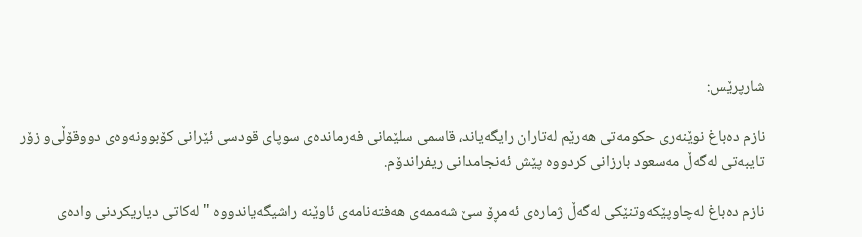شارپرێس:

نازم دەباغ نوێنەری‌ حكومەتی‌ هەرێم لەتاران رایگەیاند، قاسمی‌ سلێمانی فەرماندەی سوپای قودسی ئێرانی‌ كۆبوونەوەی‌ دووقۆڵی‌‌و زۆر تایبەتی‌ لەگەڵ‌ مەسعود بارزانی‌ كردووە پێش ئەنجامدانی‌ ریفراندۆم.

نازم دەباغ لەچاوپێكەوتنێكی‌ لەگەڵ ژمارەی ئەمڕۆ سێ‌ شەممەی هەفتەنامەی ئاوێنە راشیگەیاندووە "لەكاتی‌ دیاریكردنی‌ وادەی‌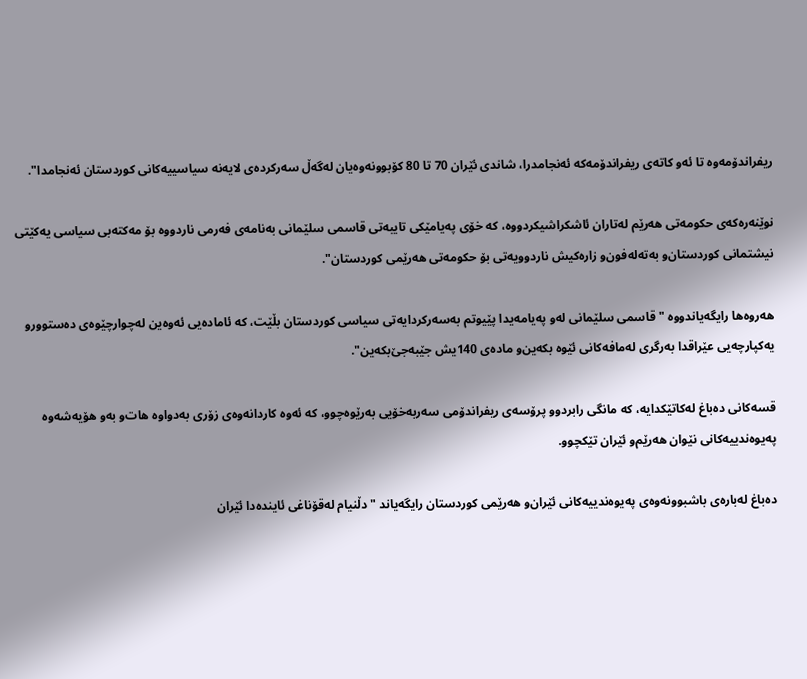ریفراندۆمەوە تا ئەو كاتەی‌ ریفراندۆمەكە ئەنجامدرا، شاندی‌ ئێران 70 تا 80 كۆبوونەوەیان لەگەڵ‌ سەركردەی‌ لایەنە سیاسییەكانی‌ كوردستان ئەنجامدا".

نوێنەرەكەی حكومەتی هەرێم لەتاران ئاشكراشیكردووە، كە خۆی پەیامێكی‌ تایبەتی‌ قاسمی‌ سلێمانی بەنامەی فەرمی‌ ناردووە بۆ مەكتەبی‌ سیاسی‌ یەكێتی‌ نیشتمانی‌ كوردستان‌و بەتەلەفون‌و زارەكیش ناردوویەتی بۆ حكومەتی‌ هەرێمی‌ كوردستان".

هەروەها رایگەیاندووە "قاسمی‌ سلێمانی‌ لەو پەیامەیدا پێیوتم بەسەركردایەتی‌ سیاسی‌ كوردستان بڵێت، كە ئامادەیی‌ ئەوەین لەچوارچێوەی‌ دەستوور‌و یەكپارچەیی‌ عێراقدا بەرگری‌ لەمافەكانی‌ ئێوە بكەین‌و مادەی‌ 140یش جێبەجێ‌بكەین".

قسەكانی دەباغ لەكاتێكدایە، كە مانگی رابردوو پرۆسەی ریفراندۆمی سەربەخۆیی بەرێوەچوو، كە ئەوە كاردانەوەی زۆری بەدواوە هات‌و بەو هۆیەشەوە پەیوەندییەكانی نێوان هەرێم‌و ئێران تێكچوو.

دەباغ لەبارەی باشبوونەوەی پەیوەندییەكانی ئێران‌و هەرێمی كوردستان رایگەیاند "دڵنیام لەقۆناغی‌ ئایندەدا ئێران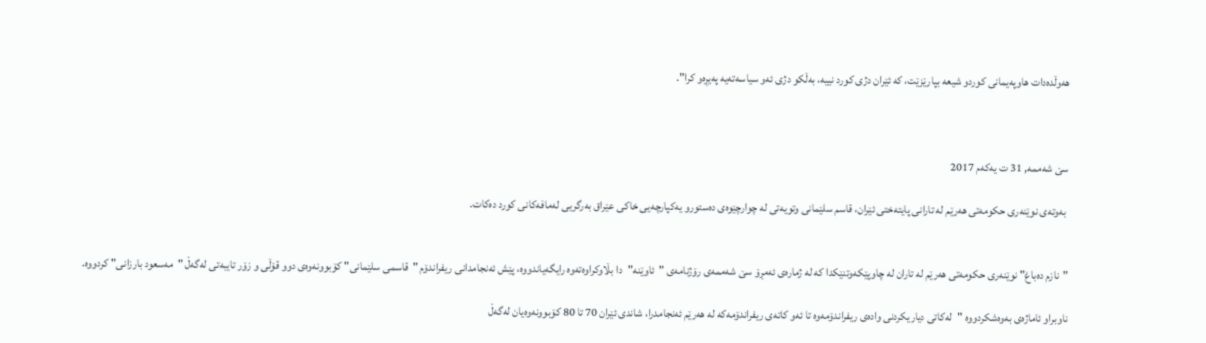هەوڵدەدات هاوپەیمانی‌ كوردو شیعە بپارێزێت، كە ئێران دژی‌ كورد نییە، بەڵكو دژی‌ ئەو سیاسەتەیە پەیڕەو كرا".



سێ شەممە, 31 ت یەکەم 2017

 بەوتەی نوێنەری حكومەتی هەرێم لە تارانی پایتەختی ئێران، قاسم سلێمانی وتویەتی لە چوارچێوەی دەستور‌و یەكپارچەیی خاكی عێراق بەرگریی لەمافەكانی كورد دەكات.


"نازم ده‌باغ" نوێنه‌ری‌ حكومه‌تی‌ هه‌رێم له‌ تاران له‌ چاوپێكه‌وتنێكدا كه‌ له‌ ژماره‌ی ئه‌مڕۆ سێ شه‌ممه‌ی رۆژنامه‌ی "ئاوێنه‌"دا بڵاوكراوه‌ته‌وه‌ رایگه‌یاندووه‌، پێش ئه‌نجامدانی‌ ریفراندۆم "قاسمی‌ سلێمانی" كۆبوونه‌وه‌ی‌ دوو قۆڵی‌‌ و زۆر تایبه‌تی‌ له‌گه‌ڵ‌ "مه‌سعود بارزانی" كردووه‌.

ناوبراو ئاماژه‌ی به‌وه‌شكردووه‌ "له‌كاتی‌ دیاریكردنی‌ واده‌ی‌ ریفراندۆمه‌وه‌ تا ئه‌و كاته‌ی‌ ریفراندۆمه‌كه‌ له‌ هه‌رێم ئه‌نجامدرا، شاندی‌ ئێران 70 تا 80 كۆبوونه‌وه‌یان له‌گه‌ڵ‌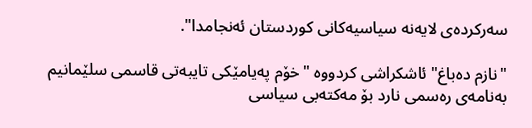سه‌ركرده‌ی‌ لایه‌نه‌ سیاسیه‌كانی‌ كوردستان ئه‌نجامدا".

"نازم ده‌باغ" ئاشكراشی كردووه‌ "خۆم په‌یامێكی‌ تایبه‌تی‌ قاسمی‌ سلێمانیم به‌نامه‌ی‌ ره‌سمی‌ نارد بۆ مه‌كته‌بی‌ سیاسی‌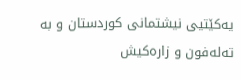یه‌كێتیی‌ نیشتمانی‌ كوردستان ‌و به‌ ته‌له‌فون‌ و زاره‌كیش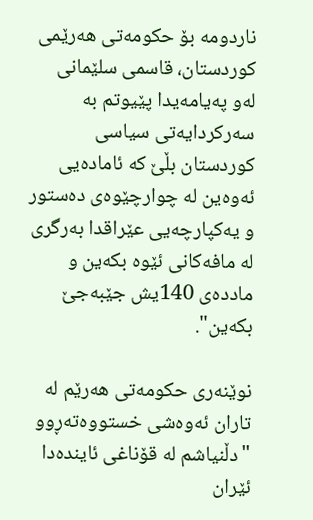ناردومه‌ بۆ حكومه‌تی‌ هه‌رێمی‌ كوردستان، قاسمی‌ سلێمانی‌ له‌و په‌یامه‌یدا پێیوتم به‌ سه‌ركردایه‌تی‌ سیاسی‌ كوردستان بڵێ‌ كه‌ ئاماده‌یی‌ ئه‌وه‌ین له‌ چوارچێوه‌ی‌ ده‌ستور‌ و یه‌كپارچه‌یی‌ عێراقدا به‌رگری‌ له‌ مافه‌كانی‌ ئێوه‌ بكه‌ین‌ و مادده‌ی‌ 140یش جێبه‌جێ‌ بكه‌ین".

نوێنه‌ری‌ حكومه‌تی‌ هه‌رێم له‌ تاران ئه‌وه‌شی خستووه‌ته‌ڕوو "دڵنیاشم له‌ قۆناغی‌ ئاینده‌دا ئێران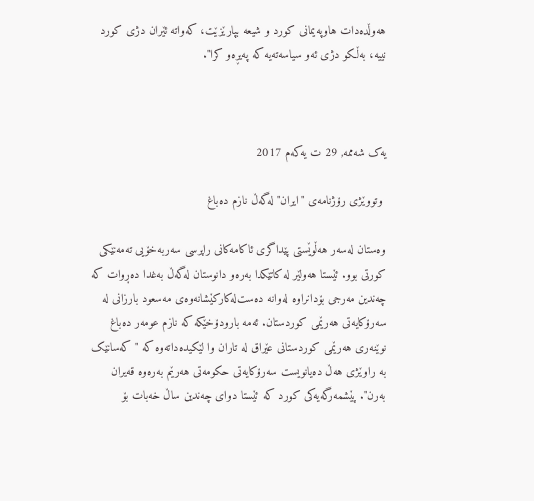هه‌وڵده‌دات هاوپه‌یمانی‌ كورد و شیعه‌ بپارێزێت، كه‌واته‌ ئێران دژی‌ كورد نییه‌، به‌ڵكو دژی‌ ئه‌و سیاسه‌ته‌یه‌ كه‌ په‌یڕه‌و كرا".



یەک شەممە, 29 ت یەکەم 2017

 وتووێژی رۆژنامه‌ی "ایران" له‌گه‌ڵ نازم ده‌باغ

وه‌ستان له‌سه‌ر هه‌ڵوێستی پێداگری ئاکامه‌کانی راپرسی سه‌ربه‌خۆیی ته‌مه‌نێکی کورتی بوو. ئێستا هه‌ولێر له کاتێکدا به‌ره‌و دانوستان له‌گه‌ڵ به‌غدا ده‌ڕوات که چه‌ندین مه‌رجی بۆدانراوه له‌وانه ده‌ست‌له‌کارکێشانه‌وه‌ی مه‌سعود بارزانی له سه‌رۆکایه‌تی هه‌رێمی کوردستان. ئه‌مه بارودۆخێکه که نازم عومه‌ر ده‌باغ نوێنه‌ری هه‌رێمی کوردستانی عێراق له تاران وا لێکیده‌داته‌وه که " که‌سانێک به راوێژی هه‌ڵ‌ ده‌یانویست سه‌رۆکایه‌تی حکومه‌تی هه‌رێم به‌ره‌وه قه‌یران به‌رن". پێشمه‌رگه‌یه‌کی کورد که ئێستا دوای چه‌ندین ساڵ خه‌بات بۆ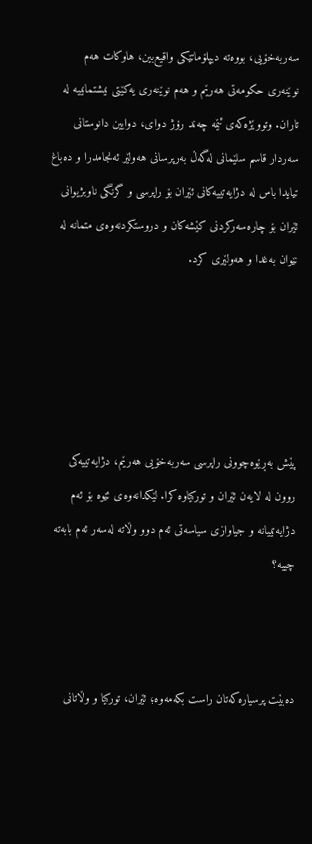سه‌ربه‌خۆیی، بووه‌ته دیپلۆماتێکی واقیع‌بین، هاوکات هه‌م نوێنه‌ری حکومه‌تی هه‌رێم و هه‌م نوێنه‌ری یه‌کێتی نیشتمانییه له تاران. وتووێژه‌که‌ی ئێمه چه‌ند رۆژ دوای، دوایین دانوستانی سه‌ردار قاسم سلێمانی له‌گه‌ڵ به‌رپرسانی هه‌ولێر ئه‌نجامدرا و ده‌باغ تیایدا باس له دژایه‌تییه‌کانی ئێران بۆ راپرسی و گرنگی ناوبژیوانی ئێران بۆ چاره‌سه‌رکردنی کێشه‌کان و دروستکردنه‌وه‌ی متمانه‌ له نێوان به‌غدا و هه‌ولێری کرد.





پێش به‌ڕێوه‌چوونی راپرسی سه‌ربه‌خۆیی هه‌رێم، دژایه‌تییه‌کی روون له لایه‌ن ئێران و تورکیاوه کرا. لێکدانه‌وه‌ی ئێوه بۆ ئه‌م دژایه‌تییانه و جیاوازی سیاسه‌تی ئه‌م دوو وڵاته له‌سه‌ر ئه‌م بابه‌ته چییه؟



ده‌بێت پرسیاره‌که‌تان راست بکه‌مه‌وه؛ ئێران، تورکیا و وڵاتانی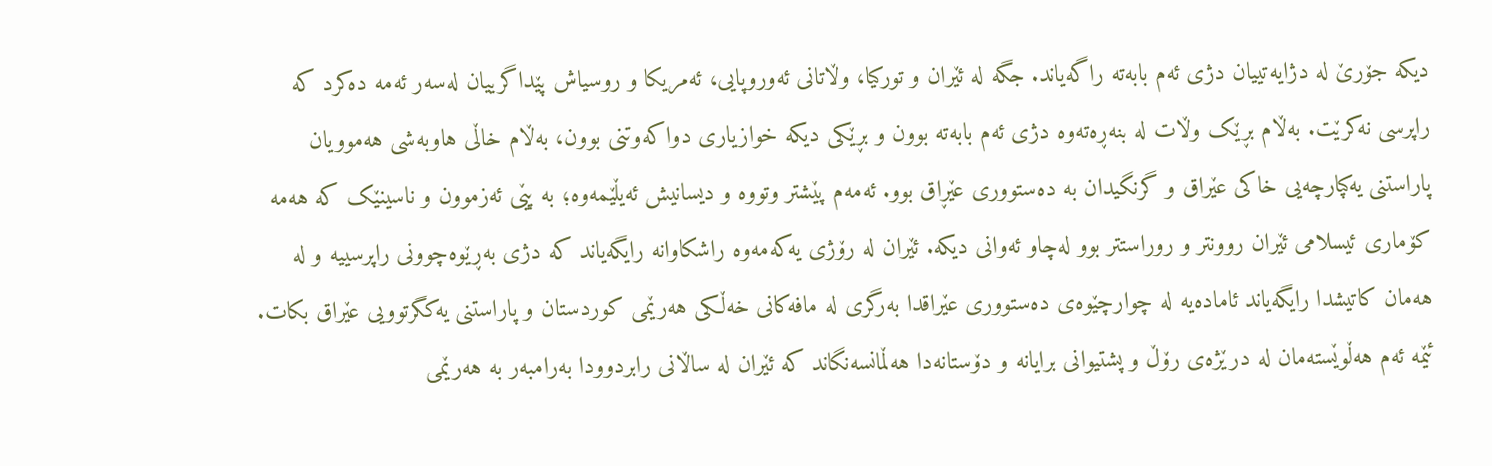دیکه جۆرێ له دژایه‌تییان دژی ئه‌م بابه‌ته راگه‌یاند. جگه له ئێران و تورکیا، وڵاتانی ئه‌وروپایی، ئه‌مریکا و روسیاش پێداگرییان له‌سه‌ر ئه‌مه ده‌کرد که راپرسی نه‌کرێت. به‌ڵام بڕێک وڵات له بنه‌ڕه‌ته‌وه دژی ئه‌م بابه‌ته بوون و بڕێکی دیکه خوازیاری دواکه‌وتنی بوون، به‌ڵام خاڵی هاوبه‌شی هه‌موویان پاراستنی یه‌کپارچه‌یی خاکی عێراق و گرنگیدان به ده‌ستووری عێڕاق بوو. ئه‌مه‌م پێشتر وتووه و دیسانیش ئه‌یڵێمه‌وه؛ به پێی ئه‌زموون و ناسینێک که هه‌مه کۆماری ئیسلامی ئێران روونتر و روراستتر بوو له‌چاو ئه‌وانی دیکه. ئێران له رۆژی یه‌که‌مه‌وه راشکاوانه رایگه‌یاند که دژی به‌ڕێوه‌چوونی راپرسییه و له هه‌مان کاتیشدا رایگه‌یاند ئاماده‌یه له چوارچێوه‌ی ده‌ستووری عێراقدا به‌رگری له مافه‌کانی خه‌ڵكی هه‌رێمی کوردستان و پاراستنی یه‌کگرتوویی عێراق بکات. ئێمه ئه‌م هه‌‌ڵوێسته‌مان له درێژه‌ی رۆڵ و پشتیوانی برایانه‌ و دۆستانه‌دا هه‌ڵمانسه‌نگاند که ئێران له ساڵانی رابردوودا به‌رامبه‌ر به هه‌رێمی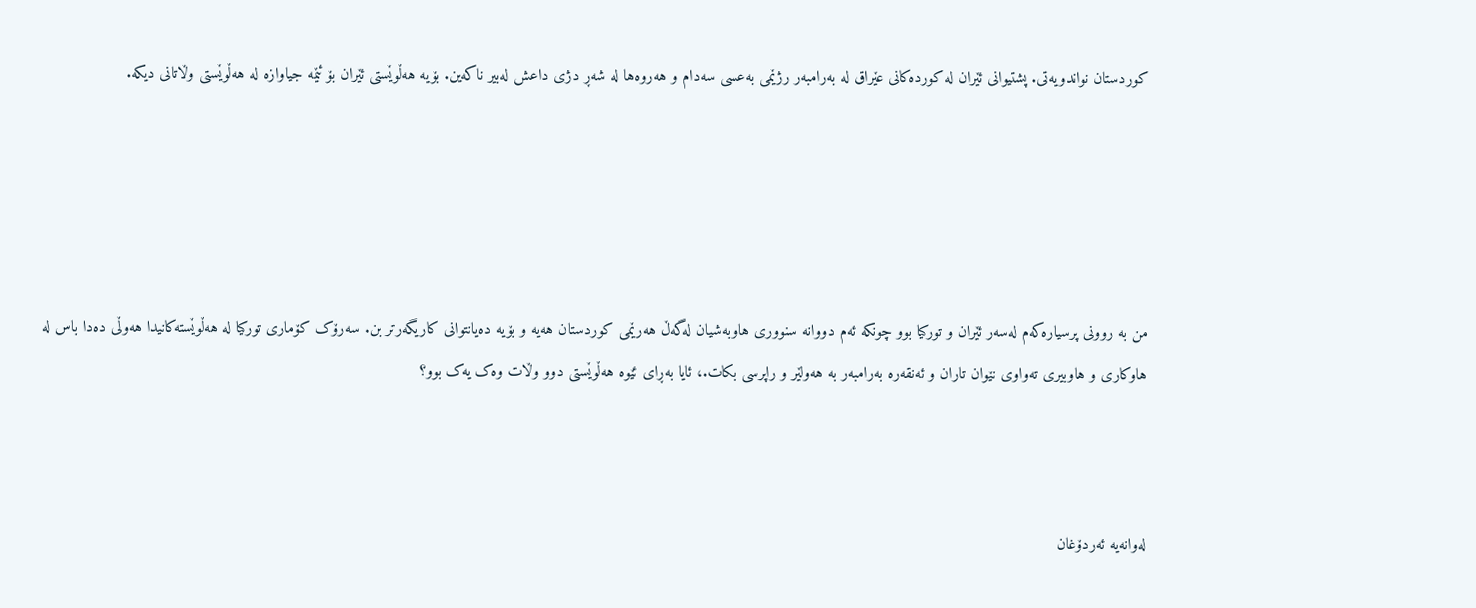کوردستان نواندویه‌تی. پشتیوانی ئێران له کورده‌کانی عێراق له به‌رامبه‌ر رژێمی به‌عسی سه‌دام و هه‌روه‌ها له شه‌ڕ دژی داعش له‌بیر ناکه‌ین. بۆیه هه‌ڵوێستی ئێران بۆ ئێمه جیاوازه له هه‌ڵوێستی وڵاتانی دیکه.





من به روونی پرسیاره‌که‌م له‌سه‌ر ئێران و تورکیا بوو چونکه ئه‌م دووانه سنووری هاوبه‌شیان له‌گه‌ڵ هه‌رێمی کوردستان هه‌یه و بۆیه ده‌یانتوانی کاریگه‌رتر بن. سه‌رۆک کۆماری تورکیا له هه‌ڵوێسته‌کانیدا هه‌وڵی ده‌دا باس له هاوکاری و هاوبیری ته‌واوی نێوان تاران و ئه‌نقه‌ره به‌رامبه‌ر به هه‌ولێر و راپرسی بکات.، ئایا به‌ڕای ئێوه هه‌ڵوێستی دوو وڵات وه‌ک یه‌ک بوو؟



له‌وانه‌یه ئه‌ردۆغان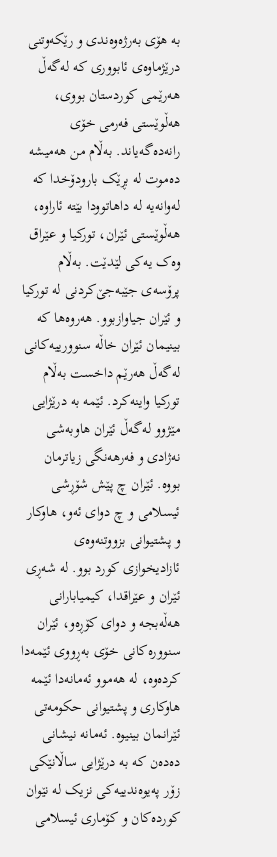به هۆی به‌رژه‌وه‌ندی و رێکه‌وتنی درێژماوه‌ی ئابووری که له‌گه‌ڵ هه‌رێمی کوردستان بووی، هه‌ڵوێستی فه‌رمی خۆی رانه‌ده‌گه‌یاند. به‌ڵام من هه‌میشه ده‌موت له بڕێک بارودۆخدا که له‌وانه‌یه له داهاتوودا بێته ئاراوه، هه‌ڵوێستی ئێران، تورکیا و عێراق وه‌ک یه‌کی لێدێت. به‌ڵام پرۆسه‌ی جێبه‌جێ‌کردنی له تورکیا و ئێران جیاوازبوو. هه‌روه‌ها که بینیمان ئێران خاڵه سنوورییه‌کانی له‌گه‌ڵ هه‌رێم داخست به‌ڵام تورکیا واینه‌کرد. ئێمه به درێژایی مێژوو له‌گه‌ڵ ئێران هاوبه‌شی نه‌ژادی و فه‌رهه‌نگی زیاترمان بووه. ئێران چ پێش شۆڕشی ئیسلامی و چ دوای ئه‌و، هاوکار و پشتیوانی بزووتنه‌وه‌ی ئازادیخوازی کورد بوو. له شه‌ڕی ئێران و عێراقدا، کیمیابارانی هه‌ڵه‌بجه و دوای کۆڕه‌و، ئێران سنووره‌کانی خۆی به‌ڕووی ئێمه‌دا کرده‌وه، له هه‌موو ئه‌مانه‌دا ئێمه هاوکاری و پشتیوانی حکومه‌تی ئێرانمان بینیوه. ئه‌مانه نیشانی ده‌ده‌ن که به درێژایی ساڵانێکی زۆر په‌یوه‌ندییه‌کی نزیک له نێوان کورده‌کان و کۆماری ئیسلامی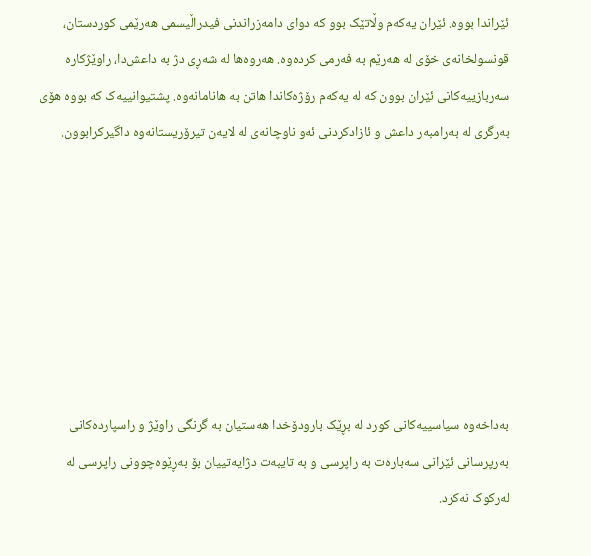ئێراندا بووه. ئێران یه‌که‌م وڵاتێک بوو که دوای دامه‌زراندنی فیدراڵیسمی هه‌رێمی کوردستان، قونسولخانه‌ی خۆی له هه‌رێم به فه‌رمی کرده‌وه. هه‌روه‌ها له شه‌ڕی دژ به داعش‌دا، راوێژکاره سه‌ربازییه‌کانی ئێران بوون که له یه‌که‌م رۆژه‌کاندا هاتن به هانامانه‌وه. پشتیوانییه‌ک که بووه هۆی به‌‌رگری له به‌رامبه‌ر داعش و ئازادکردنی ئه‌و ناوچانه‌ی له لایه‌ن تیرۆریستانه‌وه داگیرکرابوون.







به‌داخه‌وه سیاسییه‌کانی کورد له بڕێک بارودۆخدا هه‌ستیان به گرنگی راوێژ و راسپارده‌کانی به‌رپرسانی ئێرانی سه‌باره‌ت به راپرسی و به تایبه‌ت دژایه‌تییان بۆ به‌ڕێوه‌چوونی راپرسی له له‌رکوک نه‌کرد.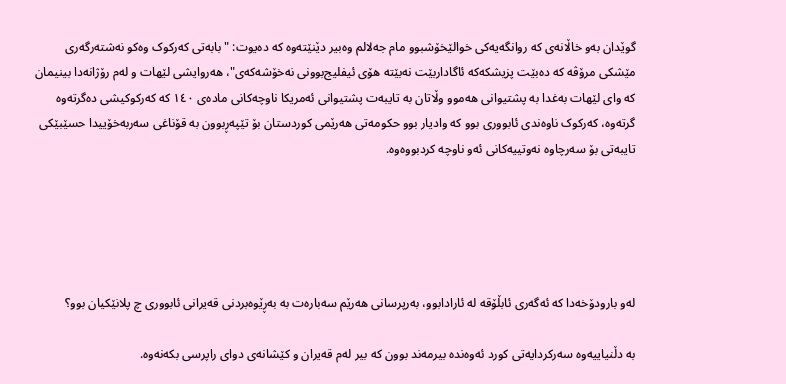گوێدان به‌و خاڵانه‌ی که روانگه‌یه‌کی خوالێخۆشبوو مام جه‌لالم وه‌بیر دێنێته‌وه که ده‌یوت: "بابه‌‌تی که‌رکوک وه‌کو نه‌شته‌رگه‌ری مێشکی مرۆڤه که ده‌بێت پزیشکه‌که‌ ئاگاداربێت نه‌بێته هۆی ئیفلیج‌بوونی نه‌خۆشه‌که‌ی"، هه‌روایشی لێهات و له‌م رۆژانه‌دا بینیمان که وای لێهات به‌غدا به پشتیوانی هه‌موو وڵاتان به تایبه‌ت پشتیوانی ئه‌مریکا ناوچه‌کانی ماده‌ی ١٤٠ که که‌رکوکیشی ده‌گرته‌وه گرته‌وه، که‌رکوک ناوه‌ندی ئابووری بوو که وادیار بوو حکومه‌تی هه‌رێمی کوردستان بۆ تێپه‌ڕبوون به قۆناغی سه‌ربه‌خۆییدا حسێبێکی تایبه‌تی بۆ سه‌رچاوه نه‌وتییه‌کانی ئه‌و ناوچه کردبووه‌وه.





له‌و بارودۆخه‌دا که ئه‌گه‌ری ئابڵۆقه‌ له ئارادابوو، به‌رپرسانی هه‌رێم سه‌باره‌ت به به‌ڕێوه‌بردنی قه‌یرانی ئابووری چ پلانێکیان بوو؟

به دڵنیاییه‌وه سه‌رکردایه‌تی کورد ئه‌وه‌نده بیرمه‌ند بوون که بیر له‌م قه‌یران و کێشانه‌ی دوای راپرسی بکه‌نه‌وه.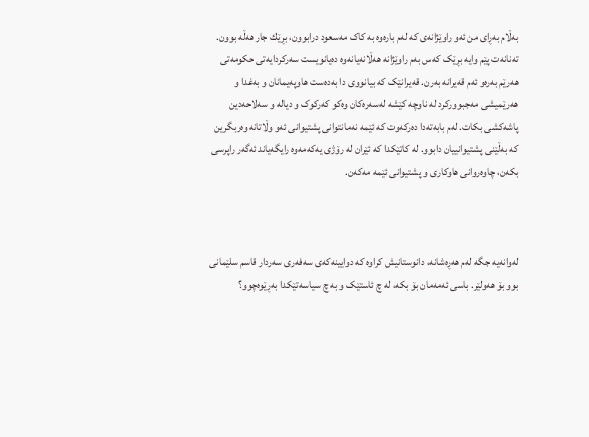به‌ڵام به‌‌ڕای من ئه‌و راوێژانه‌ی که له‌م باره‌وه به کاک مه‌سعود درابوون، بڕێك جار هه‌ڵه‌ بوون. ته‌نانه‌ت پێم وایه بڕێک که‌س به‌م راوێژانه هه‌‌ڵانه‌‌یانه‌وه ده‌یانویست سه‌رکردایه‌تی حکومه‌تی هه‌رێم به‌ره‌و ئه‌م قه‌یرانه به‌رن. قه‌یرانێک که بیانووی دا به‌ده‌ست هاوپه‌یمانان و به‌غدا و هه‌رێمیشی مه‌جبوورکرد له ناوچه کێشه له‌سه‌ره‌کان وه‌کو که‌رکوک و دیاله و سه‌لاحه‌دین پاشه‌کشی بکات. له‌م بابه‌ته‌دا ده‌رکه‌وت که ئێمه نه‌مانتوانی پشتیوانی ئه‌و وڵاتانه وه‌ربگرین که به‌ڵێنی پشتیوانییان دابوو. له کاتێکدا که ئێران له رۆژی یه‌که‌مه‌وه رایگه‌یاند ئه‌گه‌ر راپرسی بکه‌ن، چاوه‌روانی هاوکاری و پشتیوانی ئێمه‌ مه‌که‌ن.



له‌وانه‌یه جگه له‌م هه‌ڕه‌شانه، دانوستانیش کراوه که دوایینه‌که‌ی سه‌فه‌ری سه‌ردار قاسم سلێمانی بوو بۆ هه‌ولێر. باسی ئه‌مه‌مان بۆ بکه، له چ ئاستێک و به چ سیاسه‌تێکدا به‌ڕێوه‌چوو؟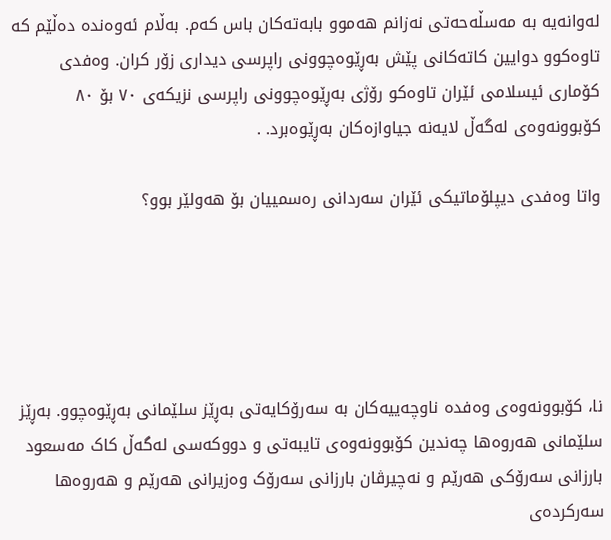له‌وانه‌یه به مه‌سڵه‌حه‌تی نه‌زانم هه‌موو بابه‌ته‌کان باس که‌م. به‌ڵام ئه‌وه‌نده ده‌ڵێم که تاوه‌کوو دوایین کاته‌کانی پێش به‌ڕێوه‌چوونی راپرسی دیداری زۆر کران. وه‌فدی کۆماری ئیسلامی ئێران تاوه‌کو رۆژی به‌ڕێوه‌چوونی راپرسی نزیکه‌ی ٧٠ بۆ ٨٠ کۆبوونه‌وه‌ی له‌گه‌ڵ لایه‌نه جیاوازه‌کان به‌ڕێوه‌برد. .

واتا وه‌فدی دیپلۆماتیکی ئێران سه‌ردانی ره‌سمییان بۆ هه‌ولێر بوو؟





نا، کۆبوونه‌وه‌ی وه‌فده ناوچه‌ییه‌کان به سه‌رۆکایه‌تی به‌ڕێز سلێمانی به‌ڕێوه‌چوو. به‌ڕێز سلێمانی هه‌روه‌ها چه‌ندین کۆبوونه‌وه‌ی تایبه‌تی و دووکه‌سی له‌گه‌ڵ کاک مه‌سعود بارزانی سه‌رۆکی هه‌رێم و نه‌چیرڤان بارزانی سه‌رۆک وه‌زیرانی هه‌رێم و هه‌روه‌ها سه‌رکرده‌ی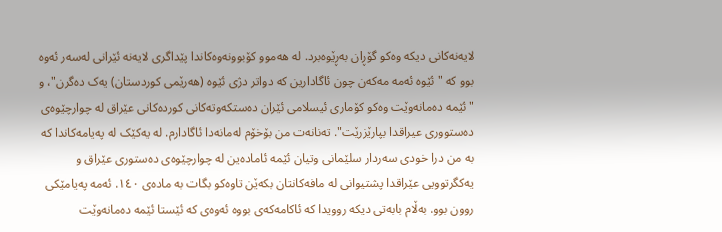لایه‌نه‌کانی دیکه وه‌کو گۆڕان به‌ڕێوه‌برد. له هه‌موو کۆبوونه‌وه‌کاندا پێداگری لایه‌نه ئێرانی له‌سه‌ر ئه‌وه بوو که "ئێوه ئه‌مه مه‌که‌ن چون ئاگادارین که دواتر دژی ئێوه (هه‌رێمی کوردستان) یه‌ک ده‌گرن"، و "ئێمه ده‌مانه‌وێت وه‌کو کۆماری ئیسلامی ئێران ده‌ستکه‌وته‌کانی کورده‌کانی عێراق له چوارچێوه‌ی ده‌ستووری عیراقدا بپارێزرێت". ته‌نانه‌ت من بۆخۆم له‌مانه‌دا ئاگادارم. له یه‌کێک له په‌یامه‌کاندا که به من درا خودی سه‌ردار سلێمانی وتیان ئێمه ئاماده‌ین له چوارچێوه‌ی ده‌ستوری عێراق و یه‌کگرتوویی عێراقدا پشتیوانی له مافه‌کانتان بکه‌ێن تاوه‌کو بگات به ماده‌ی ١٤٠. ئه‌مه په‌یامێکی روون بوو. به‌ڵام بابه‌تی دیکه روویدا که ئاکامه‌که‌ی بووه ئه‌وه‌ی که ئێستا ئێمه ده‌مانه‌وێت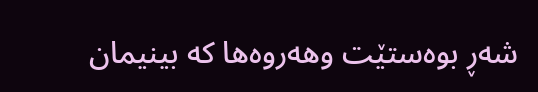شه‌ڕ بوه‌ستێت وهه‌روه‌ها که بینیمان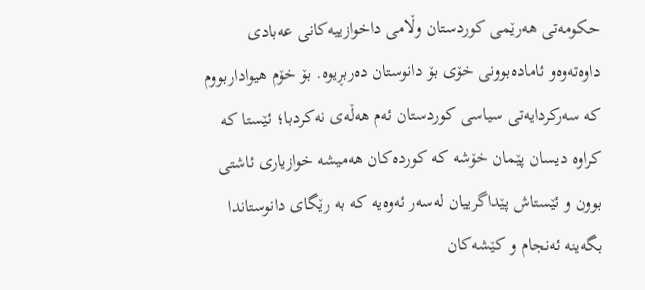حکومه‌تی هه‌رێمی کوردستان وڵامی داخوازییه‌کانی عه‌بادی داوه‌ته‌وه‌و ئاماده‌بوونی خۆی بۆ دانوستان ده‌ربڕیوه. بۆ خۆم هیواداربووم که سه‌رکردایه‌تی سیاسی کوردستان ئه‌م هه‌ڵه‌ی نه‌کردبا؛ ئێستا که کراوه دیسان پێمان خۆشه که کورده‌کان هه‌میشه خوازیاری ئاشتی بوون و ئێستاش پێداگرییان له‌سه‌ر ئه‌وه‌یه که به رێگای دانوستاندا بگه‌ینه ئه‌نجام و کێشه‌کان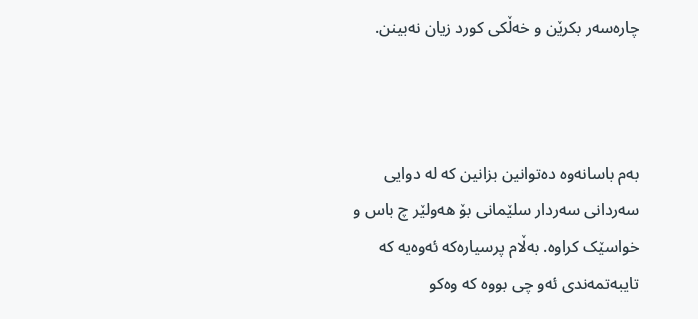چاره‌سه‌ر بکرێن و خه‌ڵکی کورد زیان نه‌بینن.



به‌م باسانه‌وه ده‌توانین بزانین که له دوایی سه‌ردانی سه‌ردار سلێمانی بۆ هه‌ولێر چ باس و خواسێک کراوه. به‌ڵام پرسیاره‌که ئه‌وه‌یه که تایبه‌تمه‌‌ندی ئه‌و چی بووه که وه‌کو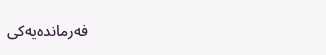فه‌رمانده‌یه‌کی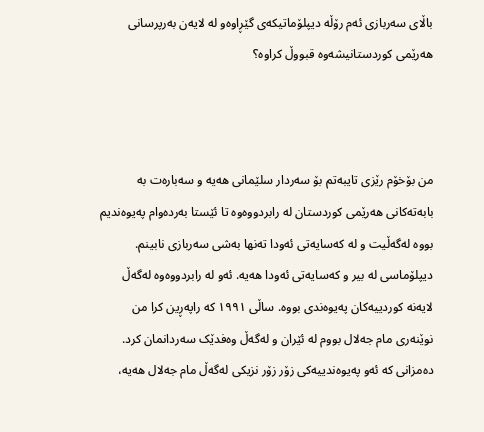باڵای سه‌ربازی ئه‌م رۆڵه دیپلۆماتیکه‌ی گێڕاوه‌و له لایه‌ن به‌رپرسانی هه‌رێمی کوردستانیشه‌وه قبووڵ کراوه؟



من بۆخۆم رێزی تایبه‌تم بۆ سه‌ردار سلێمانی هه‌یه و سه‌باره‌ت به بابه‌ته‌کانی هه‌رێمی کوردستان له رابردووه‌وه تا ئێستا به‌رده‌وام په‌یوه‌ندیم بووه له‌گه‌ڵیت و له که‌سایه‌تی ئه‌ودا ته‌نها به‌شی سه‌ربازی نابینم. دیپلۆماسی له بیر و که‌سایه‌تی ئه‌ودا هه‌یه. ئه‌و له رابردووه‌وه له‌گه‌ڵ لایه‌نه کوردییه‌کان په‌یوه‌ندی بووه. ساڵی ١٩٩١ که راپه‌ڕین کرا من نوێنه‌ری مام جه‌لال بووم له ئێران و له‌گه‌ڵ وه‌فدێک سه‌ردانمان کرد. ده‌مزانی که ئه‌و په‌یوه‌ندییه‌کی زۆر زۆر نزیکی له‌گه‌ڵ مام جه‌لال هه‌یه،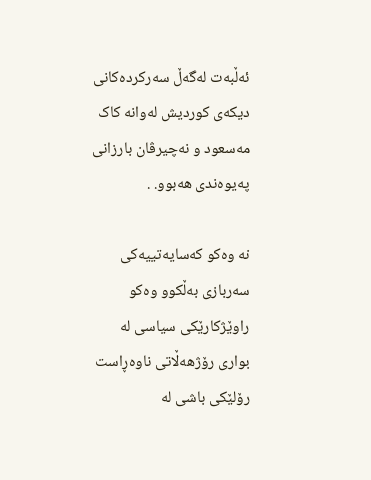ئه‌ڵبه‌ت له‌گه‌ڵ سه‌رکرده‌کانی دیکه‌ی کوردیش له‌وانه کاک مه‌سعود و نه‌چیرڤان بارزانی په‌یوه‌ندی هه‌بوو. .

نه وه‌کو که‌سایه‌تییه‌کی سه‌ربازی به‌ڵكوو وه‌کو راوێژکارێکی سیاسی له بواری رۆژهه‌ڵاتی ناوه‌ڕاست رۆلێکی باشی له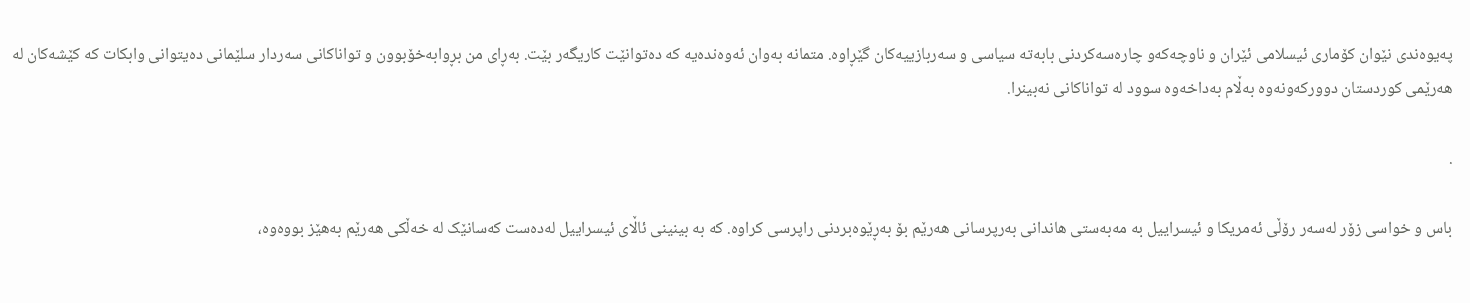په‌یوه‌ندی نێوان کۆماری ئیسلامی ئێران و ناوچه‌که‌و چاره‌سه‌کردنی بابه‌ته سیاسی و سه‌ربازییه‌کان گێڕاوه. متمانه به‌وان ئه‌وه‌نده‌یه که ده‌توانێت کاریگه‌ر بێت. به‌ڕای من بڕوابه‌خۆبوون و تواناکانی سه‌ردار سلێمانی ده‌یتوانی وابکات که کێشه‌کان له هه‌رێمی کوردستان دوورکه‌ونه‌وه به‌ڵام به‌داخه‌وه سوود له تواناکانی نه‌‌بینرا.

.

باس و خواسی زۆر له‌سه‌ر رۆڵی ئه‌مریکا و ئیسراییل به مه‌به‌ستی هاندانی به‌رپرسانی هه‌رێم بۆ به‌ڕێوه‌بردنی راپرسی کراوه. که به بینینی ئاڵای ئیسراییل له‌ده‌ست که‌سانێک له خه‌ڵكی هه‌رێم به‌هێز بووه‌وه،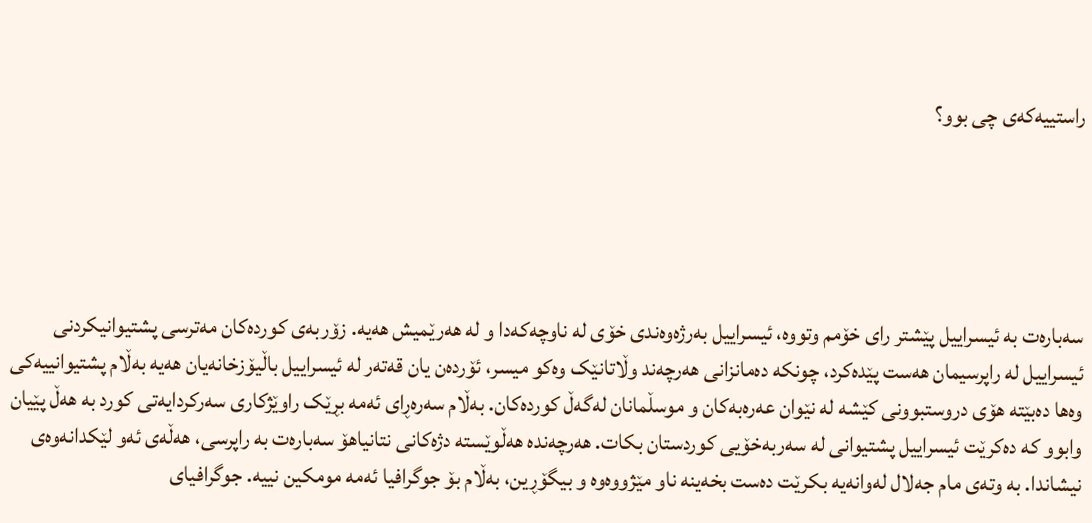راستییه‌که‌ی چی بوو؟





سه‌باره‌ت به ئیسراییل پێشتر رای خۆمم وتووه، ئیسراییل به‌رژه‌وه‌ندی خۆی له ناوچه‌که‌دا و له هه‌رێمیش هه‌یه. زۆربه‌ی کورده‌کان مه‌ترسی پشتیوانیکردنی ئیسراییل له راپرسیمان هه‌ست پێده‌کرد، چونکه ده‌مانزانی هه‌رچه‌ند وڵاتانێک وه‌کو میسر، ئۆرده‌ن یان قه‌ته‌ر له‌ ئیسراییل باڵیۆزخانه‌یان هه‌یه به‌ڵام پشتیوانییه‌کی وه‌ها ده‌بێته هۆی دروستبوونی کێشه‌ له نێوان عه‌ره‌به‌کان و موسڵمانان له‌گه‌ڵ کورده‌کان. به‌ڵام سه‌ره‌ڕای ئه‌مه بڕێک راوێژکاری سه‌رکردایه‌تی کورد به هه‌‌ڵ‌ پێیان وابوو که ده‌کرێت ئیسراییل پشتیوانی له سه‌ربه‌خۆیی کوردستان بکات. هه‌رچه‌نده هه‌ڵوێسته دژه‌کانی نتانیاهۆ سه‌باره‌ت به راپرسی، هه‌ڵه‌ی ئه‌و لێکدانه‌وه‌ی نیشاندا. به وته‌ی مام جه‌لال له‌وانه‌یه بکرێت ده‌ست بخه‌ینه ناو مێژووه‌وه و بیگۆڕین، به‌ڵام بۆ جوگرافیا ئه‌مه مومکین نییه. جوگرافیای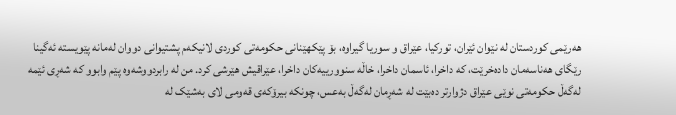هه‌رێمی کوردستان له نێوان ئێران، تورکیا، عێراق و سوریا گیراوه، بۆ پێکهێنانی حکومه‌تی کوردی لانیکه‌م پشتیوانی دووان له‌مانه پێویسته ئه‌گینا رێگای هه‌ناسه‌مان داده‌خرێت، که داخرا، ئاسمان داخرا، خاڵه سنوورییه‌کان داخرا، عێراقیش هێرشی کرد. من له رابردووشه‌وه پێم وابوو که شه‌ڕی ئێمه له‌گه‌ڵ حکومه‌تی نوێی عێراق دژوارتر ده‌بێت له شه‌ڕمان له‌گه‌ڵ به‌عس، چونکه بیرۆکه‌ی قه‌ومی لای به‌شێک له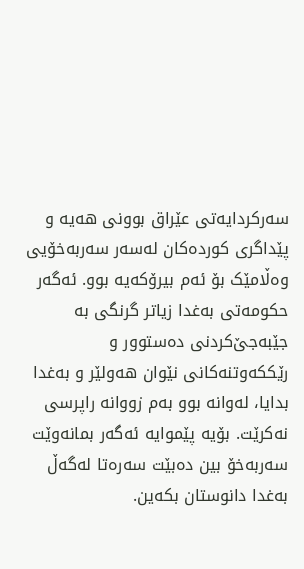سه‌رکردایه‌تی عێراق بوونی هه‌یه و پێداگری کورده‌کان له‌سه‌ر سه‌ربه‌خۆیی وه‌ڵامێک بۆ ئه‌م بیرۆکه‌یه بوو. ئه‌گه‌ر حکومه‌تی به‌غدا زیاتر گرنگی به جێبه‌جێ‌کردنی ده‌ستوور و رێککه‌وتنه‌کانی نێوان هه‌ولێر و به‌‌غدا بدایا، له‌وانه بوو به‌م زووانه راپرسی نه‌کرێت. بۆیه پێموایه ئه‌گه‌ر بمانه‌وێت سه‌ربه‌خۆ بین ده‌بێت سه‌ره‌تا له‌گه‌ڵ به‌غدا دانوستان بکه‌ین.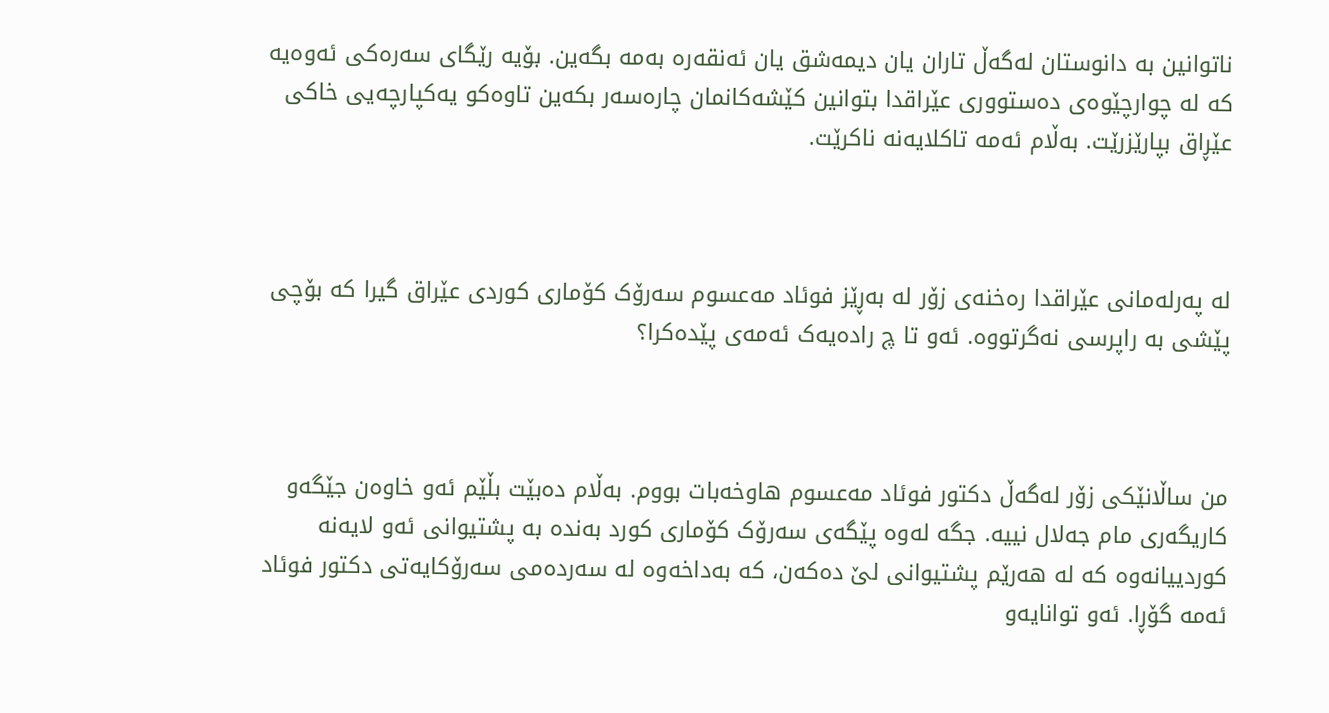ناتوانین به دانوستان له‌گه‌ڵ تاران یان دیمه‌شق یان ئه‌نقه‌ره به‌مه بگه‌ین. بۆیه رێگای سه‌ره‌کی ئه‌وه‌یه که له چوارچێوه‌ی ده‌ستووری عێراقدا بتوانین کێشه‌کانمان چاره‌سه‌ر بکه‌ین تاوه‌کو یه‌کپارچه‌یی خاکی عێڕاق بپارێزرێت. به‌ڵام ئه‌مه تاکلایه‌نه ناکرێت.



له په‌رله‌مانی عێراقدا ره‌خنه‌ی زۆر له به‌ڕێز فوئاد مه‌عسوم سه‌رۆک کۆماری کوردی عێراق گیرا که بۆچی پێشی به راپرسی نه‌گرتووه. ئه‌و تا چ راده‌یه‌ک ئه‌مه‌ی پێده‌کرا؟



من ساڵانێکی زۆر له‌گه‌ڵ دکتور فوئاد مه‌عسوم هاوخه‌بات بووم. به‌ڵام ده‌بێت بڵێم ئه‌و خاوه‌ن جێگه‌و کاریگه‌ری مام جه‌لال نییه. جگه له‌وه پێگه‌ی سه‌رۆک کۆماری کورد به‌نده به پشتیوانی ئه‌و لایه‌نه کوردییانه‌وه که له هه‌رێم پشتیوانی لێ ده‌که‌ن، که به‌داخه‌وه له سه‌رده‌می سه‌رۆکایه‌تی دکتور فوئاد ئه‌مه گۆڕا. ئه‌و توانایه‌و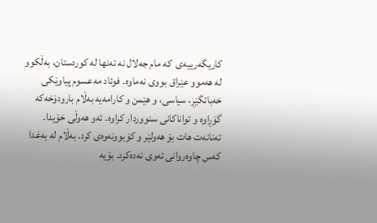کاریگه‌رییه‌ی  که مام جه‌لال نه ته‌نها له کوردستان، به‌ڵکوو له هه‌موو عێراق بووی نه‌ماوه. فوئاد مه‌عسوم پیاوێکی خه‌باتگێڕ، سیاسی، و هێمن و کارامه‌یه به‌ڵام بارودۆخه‌که گۆڕاوه و تواناکانی سنووردار کراوه. ئه‌و هه‌وڵی خۆیدا. ته‌نانه‌ت هات بۆ هه‌‌ولێر و کۆبوونه‌وه‌ی کرد. به‌ڵام له به‌غدا که‌س چاوه‌روانی ئه‌وی نه‌ده‌کرد. بۆیه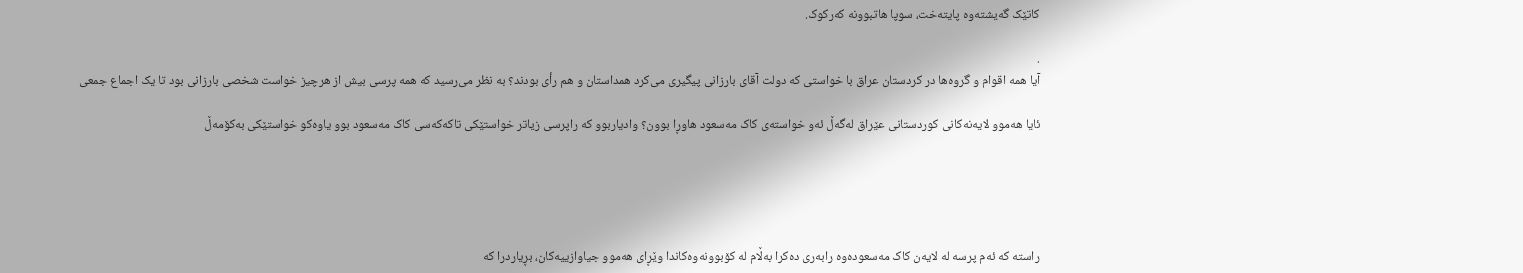کاتێک گه‌یشته‌وه پایته‌خت، سوپا هاتبوونه که‌رکوک.

.
آیا همه اقوام و گروه‌ها در کردستان عراق با خواستی که دولت آقای بارزانی پیگیری می‌کرد همداستان و هم رأی بودند؟ به نظر می‌رسید که همه پرسی بیش از هرچیز خواست شخصی بارزانی بود تا یک اجماع جمعی

ئایا هه‌موو لایه‌نه‌کانی کوردستانی عێراق له‌گه‌ڵ ئه‌و خواسته‌ی کاک مه‌سعود هاوڕا بوون؟ وادیاربوو که راپرسی زیاتر خواستێکی تاکه‌که‌سی کاک مه‌سعود بوو یاوه‌کو خواستێکی به‌کۆمه‌ڵ





راسته که ئه‌م پرسه له لایه‌ن کاک مه‌سعوده‌وه رابه‌ری ده‌کرا به‌ڵام له کۆبوونه‌وه‌کاندا وێڕای هه‌موو جیاوازییه‌کان، بڕیاردرا که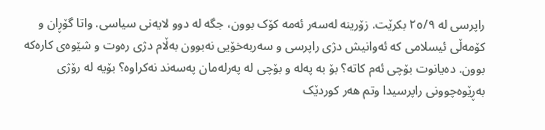راپرسی له ٢٥/٩ بکرێت. زۆرینه‌ له‌سه‌ر ئه‌مه کۆک بوون، جگه له دوو لایه‌نی سیاسی. واتا گۆڕان و کۆمه‌ڵی ئیسلامی که ئه‌وانیش دژی راپرسی و سه‌ربه‌خۆیی نه‌بوون به‌ڵام دژی ره‌وت و شێوه‌ی کاره‌که بوون. ده‌یانوت بۆچی ئه‌م کاته؟ بۆ به په‌له و بۆچی له په‌رله‌مان په‌سه‌ند نه‌کراوه؟ بۆیه له رۆژی به‌ڕێوه‌چوونی راپرسیدا وتم هه‌ر کوردێک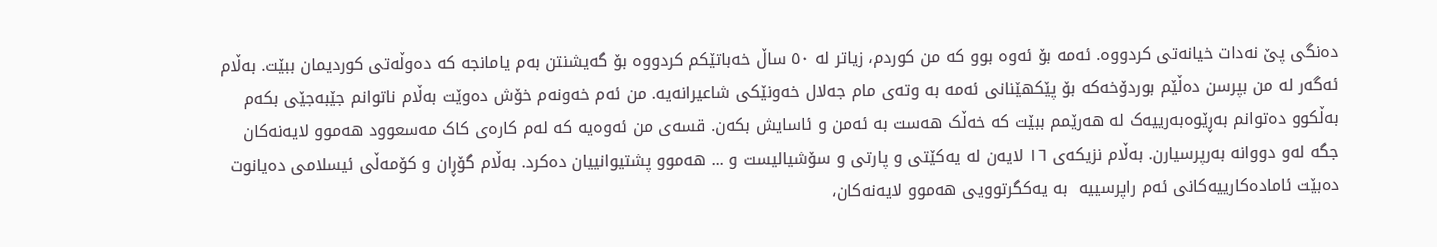ده‌نگی پێ نه‌دات خیانه‌تی کردووه. ئه‌‌مه بۆ ئه‌وه بوو که من کوردم، زیاتر له ٥٠ ساڵ خه‌باتێکم کردووه بۆ گه‌یشنتن به‌م یامانجه که ده‌وڵه‌تی کوردیمان ببێت. به‌ڵام ئه‌گه‌ر له من بپرسن ده‌ڵێم بوردۆخه‌که بۆ پێکهێنانی ئه‌مه به وته‌ی مام جه‌لال خه‌ونێکی شاعیرانه‌یه. من ئه‌م خه‌ونه‌م خۆش ده‌وێت به‌ڵام ناتوانم جێبه‌جێی بکه‌م به‌ڵکوو ده‌توانم به‌ڕێوه‌به‌رییه‌ک له هه‌رێمم ببێت که خه‌ڵک هه‌ست به ئه‌من و ئاسایش بکه‌‌ن. قسه‌ی من ئه‌وه‌یه که له‌م کاره‌ی کاک مه‌سعوود هه‌موو لایه‌نه‌کان جگه‌ له‌و دووانه به‌رپرسیارن. به‌ڵام نزیکه‌ی ١٦ لایه‌ن له یه‌کێتی و پارتی و سۆشیالیست و ... هه‌موو پشتیوانییان ده‌کرد. به‌ڵام گۆڕان و کۆمه‌ڵی ئیسلامی ده‌یانوت ده‌بێت ئاماده‌کارییه‌کانی ئه‌م راپرسییه  به یه‌کگرتوویی هه‌موو لایه‌نه‌کان،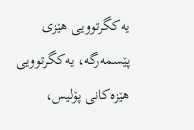یه‌کگرتوویی هێزی پێسمه‌رگه، یه‌کگرتوویی هێزه‌کانی پۆلیس،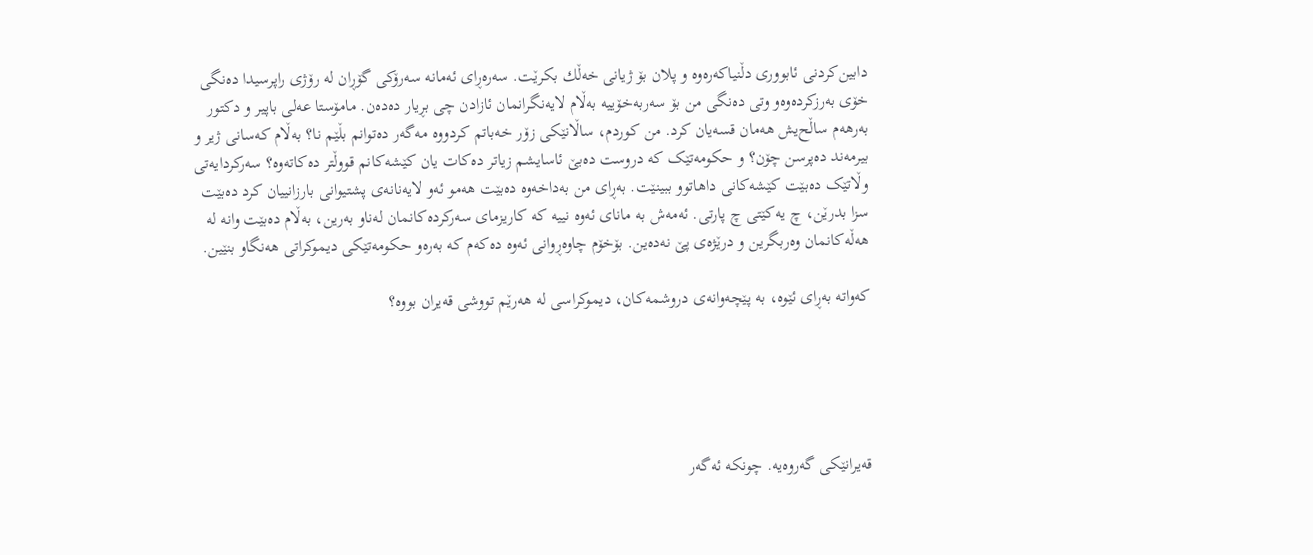دابین‌کردنی ئابووری دڵنیاکه‌ره‌وه و پلان بۆ ژیانی خه‌ڵك بکرێت. سه‌ره‌ڕای ئه‌مانه سه‌رۆکی گۆڕان له رۆژی راپرسیدا ده‌نگی خۆی به‌رزکرده‌وه‌و وتی ده‌نگی من بۆ سه‌ربه‌خۆییه به‌ڵام لایه‌نگرانمان ئازادن چی بڕیار ده‌ده‌ن. مامۆستا عه‌لی باپیر و دکتور به‌رهه‌م ساڵح‌یش هه‌مان قسه‌یان کرد. من کوردم، ساڵانێکی زۆر خه‌باتم کردووه مه‌گه‌ر ده‌توانم بڵێم نا؟ به‌ڵام که‌سانی ژیر و بیرمه‌ند ده‌پرسن چۆن؟ و حکومه‌تێک که دروست ده‌بێ ئاسایشم زیاتر ده‌کات یان کێشه‌کانم قووڵتر ده‌کاته‌وه؟ سه‌رکردایه‌تی وڵاتێک ده‌بێت کێشه‌کانی داهاتوو ببینێت. به‌ڕای من به‌داخه‌وه ده‌بێت هه‌مو ئه‌و لایه‌نانه‌ی پشتیوانی بارزانییان کرد ده‌بێت سزا بدرێن، چ یه‌کێتی چ پارتی. ئه‌مه‌ش به مانای ئه‌وه‌ نییه که کاریزمای سه‌رکرده‌کانمان له‌ناو به‌رین، به‌ڵام ده‌بێت وانه له هه‌ڵه‌کانمان وه‌ربگرین و درێژه‌ی پێ نه‌ده‌ین. بۆخۆم چاوه‌ڕوانی ئه‌وه ده‌که‌م که به‌ره‌و حکومه‌تێکی دیموکراتی هه‌نگاو بنێین.

که‌واته به‌ڕای ئێوه، به پێچه‌وانه‌ی دروشمه‌کان، دیموکراسی له هه‌رێم تووشی قه‌یران بووه؟





قه‌یرانێکی گه‌روه‌یه. چونکه ئه‌گه‌ر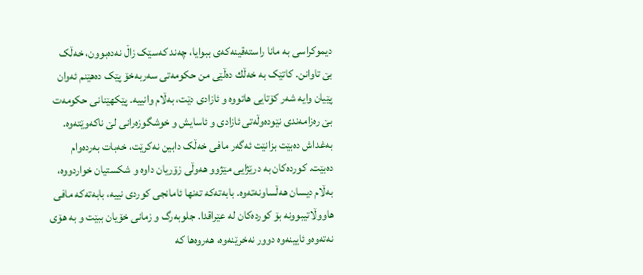دیموکراسی به مانا راسته‌قینه‌که‌ی ببوایا، چه‌ند که‌سێک زاڵ نه‌ده‌بوون، خه‌ڵک بێ تاوانن. کاتێک به خه‌ڵك ده‌ڵێی من حکومه‌تی سه‌ربه‌خۆ پێک ده‌هێنم ئه‌وان پێیان وایه شه‌ر کۆتایی هاتووه و ئازادی دێت، به‌ڵام وانییه. پێکهێنانی حکومه‌ت بێ ره‌زامه‌ندی نێوده‌وڵه‌تی ئازادی و ئاسایش و خوشگوزه‌رانی لێ ناکه‌وێته‌وه. به‌غداش ده‌بێت بزانێت ئه‌گه‌ر مافی خه‌ڵک دابین نه‌کرێت، خه‌بات به‌رده‌وام ده‌بێت. کورده‌کان به درێژایی مێژوو هه‌وڵی زۆریان داوه و شکستیان خواردووه، به‌ڵام دیسان هه‌ڵساونه‌ته‌وه. بابه‌ته‌که ته‌نها ئامانجی کوردی نییه، بابه‌ته‌که مافی هاووڵاتیبوونه بۆ کورده‌کان له عێراقدا. جلوبه‌رگ و زمانی خۆیان ببێت و به هۆی نه‌ته‌وه‌و ئایینه‌وه دوور نه‌خرێنه‌وه، هه‌روه‌ها که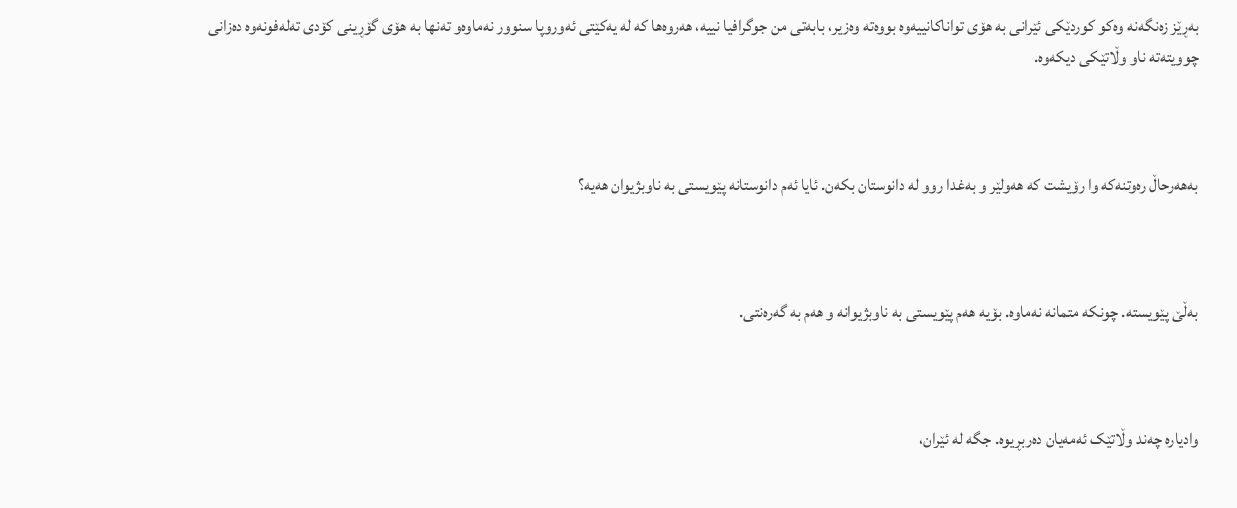به‌ڕێز زه‌نگه‌نه وه‌کو کوردێکی ئێرانی به هۆی تواناکانییه‌وه بووه‌ته وه‌زیر، بابه‌تی من جوگرافیا نییه، هه‌روه‌ها که له یه‌کێتی ئه‌وروپا سنوور نه‌ماوه‌و ته‌نها به هۆی گۆڕینی کۆدی ته‌له‌‌فونه‌وه ده‌زانی چوویته‌ته ناو وڵاتێکی دیکه‌وه.



به‌هه‌رحاڵ ره‌وتنه‌که وا رۆیشت که هه‌ولێر و به‌غدا روو له دانوستان بکه‌ن. ئایا ئه‌م دانوستانه پێویستی به ناوبژیوان هه‌‌یه؟



به‌ڵێ پێویسته. چونکه متمانه‌ نه‌ماوه. بۆیه هه‌م پێویستی به ناوبژیوانه و هه‌م به گه‌ره‌نتی.



وادیاره چه‌ند وڵاتێک ئه‌مه‌یان ده‌ربڕیوه. جگه له ئێران،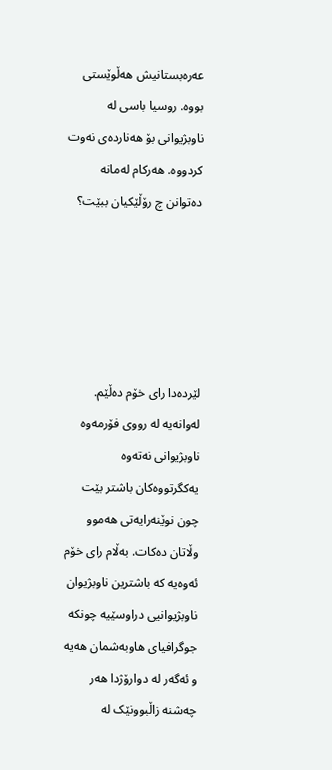عه‌ره‌بستانیش هه‌ڵوێستی بووه. روسیا باسی له ناوبژیوانی بۆ هه‌نارده‌ی نه‌وت کردووه. هه‌رکام له‌مانه ده‌توانن چ رۆڵێکیان ببێت؟





لێرده‌دا رای خۆم ده‌ڵێم. له‌وانه‌یه له‌ رووی فۆرمه‌وه ناوبژیوانی نه‌ته‌وه یه‌کگرتووه‌کان باشتر بێت چون نوێنه‌رایه‌تی هه‌موو وڵاتان ده‌کات. به‌ڵام رای خۆم ئه‌وه‌یه که باشترین ناوبژیوان ناوبژیوانیی دراوسێیه چونکه جوگرافیای هاوبه‌شمان هه‌یه و ئه‌گه‌ر له دوارۆژدا هه‌ر چه‌شنه زاڵبوونێک له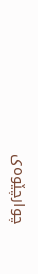چوارچێوه‌ی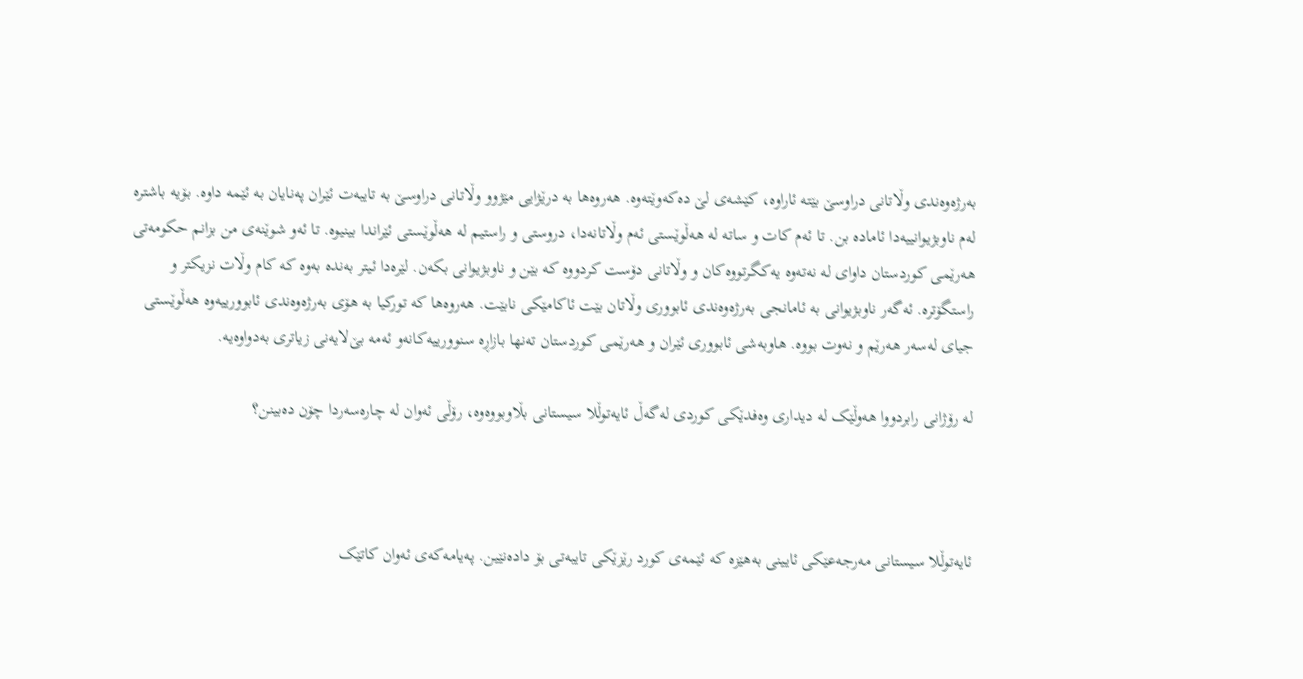به‌رژه‌وه‌ندی وڵاتانی دراوسێ بێته ئاراوه، کێشه‌ی لێ ده‌که‌وێته‌وه. هه‌روه‌ها به درێژایی مێژوو وڵاتانی دراوسێ به تایبه‌ت ئێران په‌نایان به ئێمه داوه. بۆیه باشتره له‌م ناوبژیوانییه‌دا ئاماده بن. تا ئه‌م کات و ساته له هه‌‌ڵوێستی ئه‌م وڵاتانه‌دا، دروستی و راستیم له هه‌ڵوێستی ئێراندا بینیوه. تا ئه‌و شوێنه‌ی من بزانم حکومه‌تی هه‌رێمی کوردستان داوای له نه‌ته‌وه یه‌کگرتووه‌کان و وڵاتانی دۆست کردووه که بێن و ناوبژیوانی بکه‌ن. لێره‌دا ئیتر به‌‌نده به‌وه که کام وڵات نزیکتر و راستگۆتره. ئه‌گه‌ر ناوبژیوانی به ئامانجی به‌رژه‌وه‌ندی ئابووری وڵاتان بێت ئاکامێکی نابێت. هه‌روه‌ها که تورکیا به هۆی به‌رژه‌وه‌ندی ئابوورییه‌وه هه‌ڵوێستی جیای له‌سه‌ر هه‌رێم و نه‌وت بووه. هاوبه‌شی ئابووری ئێران و هه‌رێمی کوردستان ته‌نها بازاڕه سنوورییه‌کانه‌و ئه‌مه بێ‌لایه‌نی زیاتری به‌دواوه‌یه.

له رۆژانی رابردووا هه‌وڵێک له دیداری وه‌فدێکی کوردی له‌گه‌ڵ ئایه‌توڵلا سیستانی بڵاوبووه‌وه، رۆڵی ئه‌وان له چاره‌سه‌ردا چۆن ده‌بینن؟



ئایه‌توڵلا سیستانی مه‌رجه‌عێکی ئایینی به‌هێزه‌ که ئێمه‌ی کورد رێزێکی تایبه‌تی بۆ داده‌نێین. په‌یامه‌که‌ی ئه‌وان کاتێک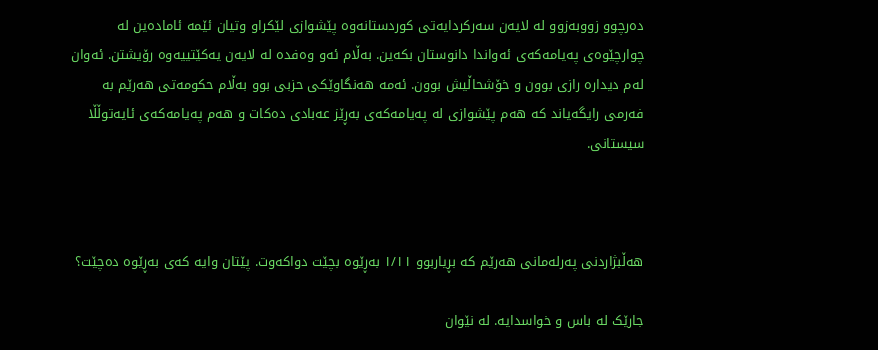ده‌رچوو زووبه‌زوو له لایه‌ن سه‌رکردایه‌تی کوردستانه‌وه پێشوازی لێکراو وتیان ئێمه ئاماده‌ین له چوارچێوه‌ی په‌یامه‌که‌ی ئه‌واندا دانوستان بکه‌ین. به‌ڵام ئه‌و وه‌فده له لایه‌ن یه‌کێتییه‌وه رۆیشتن. ئه‌وان له‌م دیداره رازی بوون و خۆشحاڵیش بوون. ئه‌مه هه‌نگاوێکی حزبی بوو به‌ڵام حکومه‌تی هه‌رێم به فه‌رمی رایگه‌یاند که هه‌م پێشوازی له په‌یامه‌که‌ی به‌ڕێز عه‌بادی ده‌کات و هه‌م په‌یامه‌که‌ی ئایه‌توڵڵا سیستانی.



هه‌ڵبژاردنی په‌رله‌مانی هه‌رێم که بڕیاربوو ١/١١ به‌ڕێوه بچێت دواکه‌وت. پێتان وایه که‌ی به‌ڕێوه‌ ده‌چێت؟

جارێک له باس و خواسدایه. له نێوان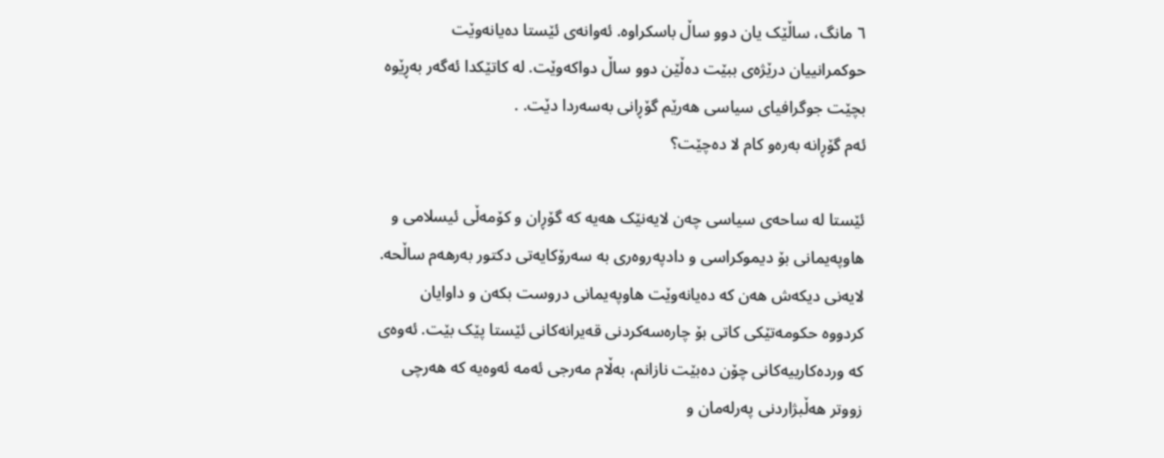٦ مانگ، ساڵێک یان دوو ساڵ باسکراوه. ئه‌وانه‌ی ئێستا ده‌یانه‌وێت حوکمرانییان درێژه‌ی ببێت ده‌ڵێن دوو ساڵ دواکه‌وێت. له کاتێكدا ئه‌گه‌ر به‌ڕێوه‌ بچێت جوگرافیای سیاسی هه‌رێم گۆڕانی به‌سه‌ردا دێت. .
ئه‌م گۆڕانه به‌ره‌و کام لا ده‌چێت؟

ئێستا له ساحه‌ی سیاسی چه‌ن لایه‌نێک هه‌یه که گۆڕان و کۆمه‌ڵی ئیسلامی و هاوپه‌یمانی بۆ دیموکراسی و دادپه‌روه‌ری به سه‌رۆکایه‌تی دکتور به‌رهه‌م ساڵحه. لایه‌نی دیکه‌ش هه‌ن که ده‌یانه‌وێت هاوپه‌یمانی دروست بکه‌ن و داوایان کردووه حکومه‌تێکی کاتی بۆ چاره‌سه‌کردنی قه‌یرانه‌کانی ئێستا پێک بێت. ئه‌وه‌ی که ورده‌کارییه‌کانی چۆن ده‌بێت نازانم، به‌ڵام مه‌رجی ئه‌مه ئه‌وه‌یه که هه‌رچی زووتر هه‌ڵبژاردنی په‌رله‌مان و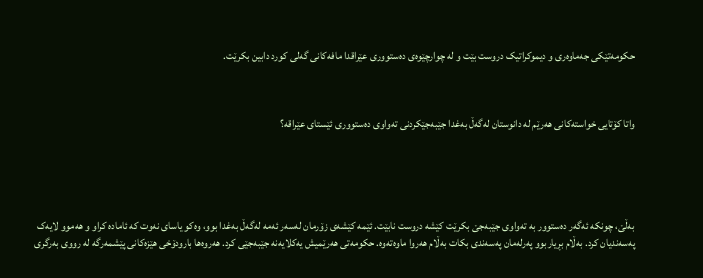حکومه‌تێکی جه‌ماوه‌ری و دیموکراتیک دروست بێت و له چوارچێوه‌ی ده‌ستووری عێراقدا مافه‌کانی گه‌لی کورد دابین بکرێت.



واتا کۆتایی خواسته‌کانی هه‌رێم له دانوستان له‌گه‌ڵ به‌غدا جێبه‌جێکردنی ته‌واوی ده‌ستووری ئێستای عێراقه؟





به‌ڵێ، چونکه ئه‌گه‌ر ده‌ستوور به ته‌واوی جێبه‌جێ بکرێت کێشه دروست نابێت. ئێمه کێشه‌ی زۆرمان له‌سه‌ر ئه‌مه له‌گه‌ڵ به‌غدا بوو، وه‌کو یاسای نه‌وت که ئاماده کراو و هه‌موو لایه‌ک په‌سه‌ندیان کرد. به‌ڵام بڕیاربوو په‌رله‌مان په‌سه‌ندی بکات به‌ڵام هه‌روا ماوه‌ته‌وه. حکومه‌تی هه‌رێمیش یه‌کلایه‌نه جێبه‌جێی کرد. هه‌روه‌ها بارودۆخی هێزه‌کانی پێشمه‌رگه له رووی به‌رگری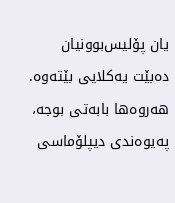یان پۆلیس‌بوونیان ده‌بێت یه‌کلایی بێته‌وه. هه‌روه‌ها بابه‌تی بوجه، په‌یوه‌ندی دیپلۆماسی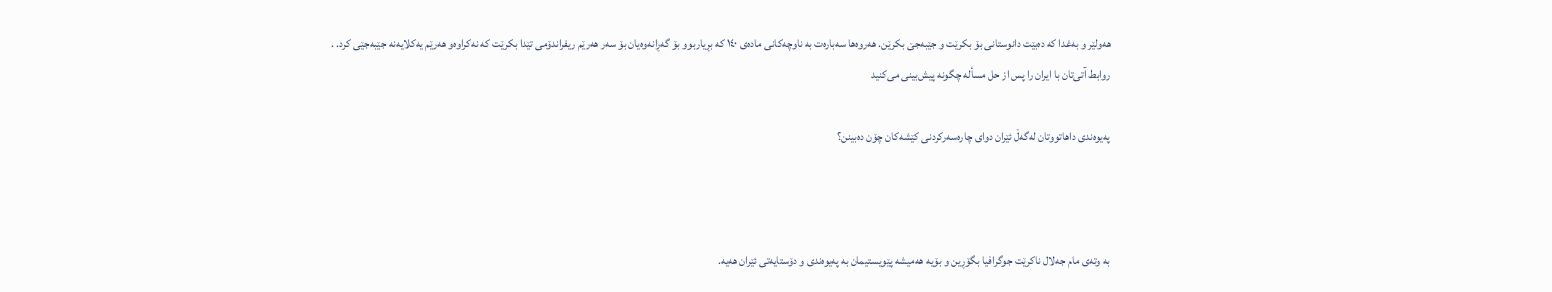هه‌ولێر و به‌غدا که ده‌بێت دانوستانی بۆ بکرێت و جێبه‌جێ بکرێن. هه‌روه‌ها سه‌باره‌ت به ناوچه‌کانی ماده‌ی ١٤٠ که بڕیاربوو بۆ گه‌ڕانه‌وه‌یان بۆ سه‌ر هه‌رێم ریفراندۆمی تێدا بکرێت که نه‌کراوه‌و هه‌رێم یه‌کلایه‌نه جێبه‌جێی کرد. .
روابط آتی‌تان با ایران را پس از حل مسأله چگونه پیش‌بینی می‌کنید

په‌یوه‌ندی داهاتووتان له‌گه‌ڵ ئێران دوای چاره‌سه‌رکردنی کێشه‌کان چۆن ده‌بینن؟



به وته‌ی مام جه‌لال ناکرێت جوگرافیا بگۆڕین و بۆیه هه‌میشه پێویستیمان به په‌یوه‌ندی و دۆستایه‌تی ئێران هه‌یه.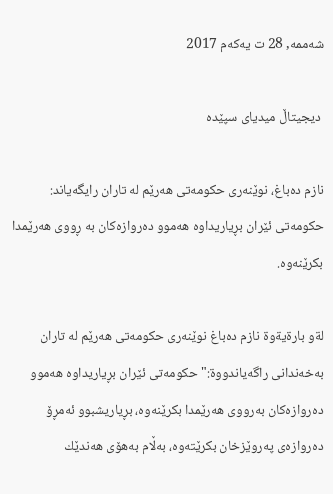شەممە, 28 ت یەکەم 2017

 دیجیتاڵ میدیاى سپێده‌

نازم دەباغ، نوێنەری حكومەتی هەرێم لە تاران رایگەیاند: حكومەتی ئێران بڕیاریداوە هەموو دەروازەكان بە ڕووی هەرێمدا بكرێنەوە.

لةو بارةيةوة نازم دەباغ نوێنەری حكومەتی هەرێم لە تاران بەخەندانى راگەیاندووة:" حكومەتی ئێران بڕیاریداوە هەموو دەروازەكان بەرووی هەرێمدا بكرێنەوە، بڕیاریشبوو ئەمڕۆ دەروازەی پەروێزخان بكرێتەوە، بەڵام بەهۆی هەندێك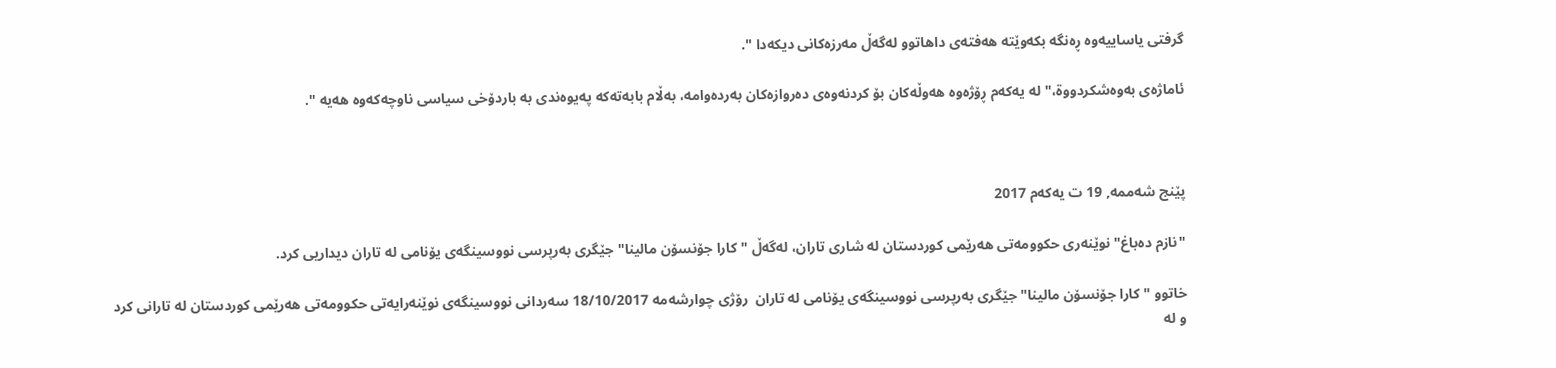گرفتی یاساییەوە ڕەنگە بكەوێتە هەفتەی داهاتوو لەگەڵ مەرزەكانی دیكەدا ".

ئاماژەی بەوەشكردووة،" لە یەكەم ڕۆژەوە هەوڵەكان بۆ كردنەوەی دەروازەكان بەردەوامە، بەڵام بابەتەكە پەیوەندی بە باردۆخی سیاسی ناوچەكەوە هەیە ".



پێنج شەممە, 19 ت یەکەم 2017

"نازم ده‌باغ" نوێنه‌رى حکوومه‌تى هه‌رێمى کوردستان له‌ شاری تاران، له‌گه‌ڵ "کارا جۆنسۆن مالینا" جێگری بەرپرسی نووسینگەی یۆنامی لە تاران دیداریی کرد.

خاتوو "کارا جۆنسۆن مالینا" جێگری بەرپرسی نووسینگەی یۆنامی لە تاران  رۆژی چوارشەمە 18/10/2017 سەردانی نووسینگەی نوێنەرایەتی حکوومەتی هەرێمی کوردستان لە تارانی کرد و لە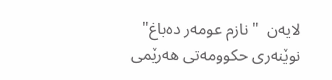لایەن  "نازم عومەر ده‌باغ" نوێنەری حکوومه‌تى هه‌رێمى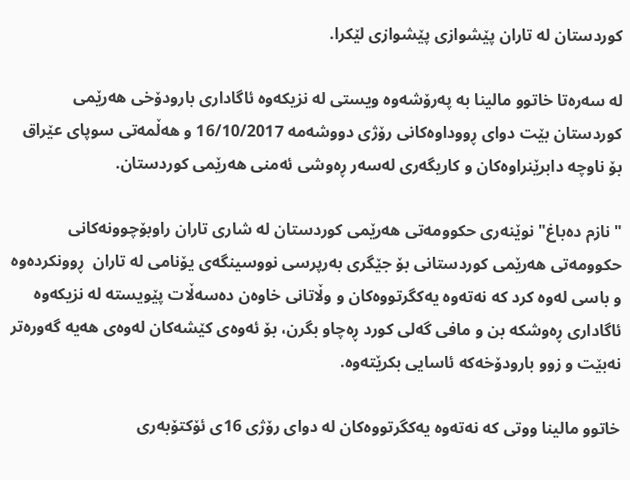کوردستان له‌ تاران پێشوازی پێشوازی لێکرا.

لە سەرەتا خاتوو مالینا بە پەرۆشەوە ویستی لە نزیکەوە ئاگاداری بارودۆخی هەرێمی کوردستان بێت دوای ڕووداوەکانی رۆژی دووشەمە 16/10/2017 و هەڵمەتی سوپای عێراق بۆ ناوچە دابرێنراوەکان و کاریگەری لەسەر ڕەوشی ئەمنی هەرێمی کوردستان.

"نازم ده‌باغ" نوێنه‌رى حکوومه‌تى هه‌رێمى کوردستان له‌ شاری تاران راوبۆچوونەکانی حکوومەتی هەرێمی کوردستانی بۆ جێگری بەرپرسی نووسینگەی یۆنامی لە تاران  ڕوونکردەوە و باسی لەوە کرد کە نەتەوە یەکگرتووەکان و وڵاتانی خاوەن دەسەڵات پێویستە لە نزیکەوە ئاگاداری ڕەوشکە بن و مافی گەلی کورد ڕه‌چاو بگرن، بۆ ئەوەی کێشەکان لەوەی هەیە گەورەتر نەبێت و زوو بارودۆخەکە ئاسایی بکرێتەوە.

خاتوو مالینا ووتی کە نەتەوە یەکگرتووەکان لە دوای رۆژی 16ی ئۆکتۆبه‌ری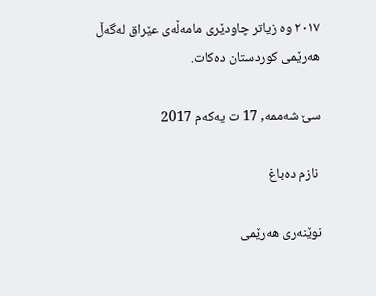٢٠١٧ وە زیاتر چاودێری مامەڵەی عێراق لەگەڵ هەرێمی کوردستان دەکات.

سێ شەممە, 17 ت یەکەم 2017

 نازم ده‌باغ

نوێنه‌ری هه‌رێمی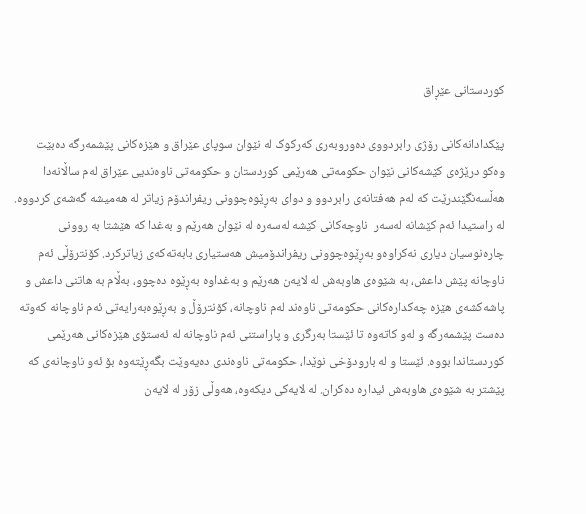کوردستانی عێڕاق

پێکدادانه‌کانی رۆژی رابردووی ده‌وروبه‌ری که‌رکوک له نێوان سوپای عێراق و هێزه‌کانی پێشمه‌رگه ده‌بێت وه‌کو درێژه‌ی کێشه‌کانی نێوان حکومه‌تی هه‌رێمی کوردستان و حکومه‌تی ناوه‌ندیی عێراق له‌م ساڵانه‌دا هه‌ڵسه‌نگێندرێت که له‌م هه‌فتانه‌ی رابردوو و دوای به‌ڕێوه‌چوونی ریفراندۆم زیاتر له هه‌میشه گه‌شه‌ی کردووه. له راستیدا ئه‌م کێشانه له‌سه‌ر  ناوچه‌كانی کێشه‌ له‌سه‌ره له نێوان هه‌رێم و به‌غدا که هێشتا به روونی چاره‌نوسیان دیاری نه‌کراوه‌و به‌ڕێوه‌چوونی ریفراندۆمیش هه‌ستیاری بابه‌ته‌که‌ی زیاترکرد. کۆنترۆڵی ئه‌م ناوچانه پێش داعش، به شێوه‌ی هاوبه‌ش له لایه‌ن هه‌رێم و به‌غداوه به‌ڕێوه ده‌چوو، به‌ڵام به هاتنی داعش و پاشه‌کشه‌ی هێزه چه‌کداره‌کانی حکومه‌تی ناوه‌ند له‌م ناوچانه، کۆنترۆڵ و به‌ڕێوه‌به‌رایه‌تی ئه‌م ناوچانه که‌وته ده‌ست پێشمه‌رگه و له‌و کاته‌وه تا ئێستا به‌رگری و پاراستنی ئه‌م ناوچانه له ئه‌ستۆی هێزه‌کانی هه‌رێمی کوردستاندا بووه. ئێستا و له بارودۆخی نوێدا، حکومه‌تی ناوه‌ندی ده‌یه‌وێت بگه‌ڕێته‌وه بۆ ئه‌و ناوچانه‌ی که پێشتر به شێوه‌ی هاوبه‌ش ئیداره ده‌کران. له لایه‌کی دیکه‌وه، هه‌وڵی زۆر له لایه‌ن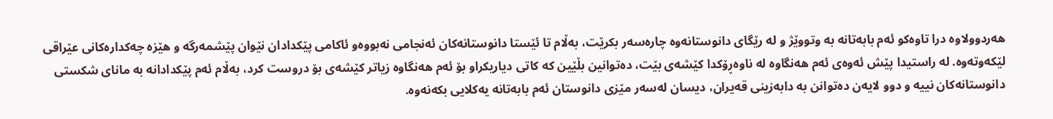هه‌ردوولاوه درا تاوه‌کو ئه‌م بابه‌تانه به وتووێژ و له رێگای دانوستانه‌وه چاره‌سه‌ر بکرێت، به‌ڵام تا ئێستا دانوستانه‌کان ئه‌نجامی نه‌بووه‌و ئاکامی پێکدادان نێوان پێشمه‌رگه و هێزه‌ چه‌کداره‌کانی عێراقی لێکه‌وته‌وه. له راستیدا پێش ئه‌وه‌ی ئه‌م هه‌نگاوه له ناوه‌ڕۆکدا کێشه‌ی بێت، ده‌توانین بڵێین که کاتی دیاریکراو بۆ ئه‌م هه‌‌نگاوه زیاتر کێشه‌ی بۆ دروست کرد، به‌ڵام ئه‌م پێکدادانه به مانای شکستی دانوستانه‌کان نییه و دوو لایه‌ن ده‌توانن به دابه‌زینی قه‌یران، دیسان له‌سه‌ر مێزی دانوستان ئه‌م بابه‌تانه یه‌کلایی بکه‌نه‌وه.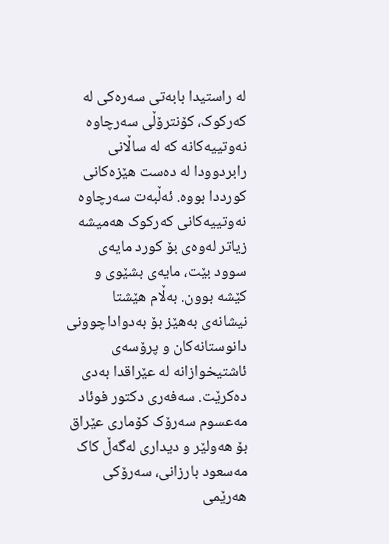له راستیدا بابه‌تی سه‌ره‌کی له که‌رکوک، کۆنترۆڵی سه‌رچاوه نه‌وتییه‌کانه که له ساڵانی رابردوودا له ده‌ست هێزه‌کانی کورددا بووه. ئه‌ڵبه‌ت سه‌رچاوه نه‌وتییه‌کانی که‌رکوک هه‌میشه زیاتر له‌وه‌ی بۆ کورد مایه‌ی سوود بێت، مایه‌ی بشێوی و کێشه بوون. به‌ڵام هێشتا نیشانه‌ی به‌هێز بۆ به‌دواداچوونی دانوستانه‌کان و پرۆسه‌ی ئاشتیخوازانه له عێراقدا به‌دی ده‌کرێت. سه‌فه‌ری دکتور فوئاد مه‌عسوم سه‌رۆک کۆماری عێراق بۆ هه‌ولێر و دیداری له‌گه‌ڵ کاک مه‌سعود بارزانی، سه‌رۆکی هه‌رێمی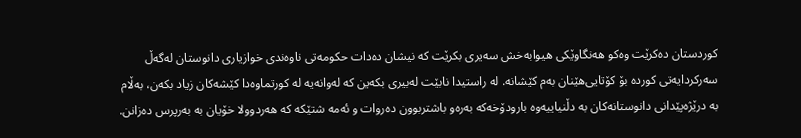کوردستان ده‌کرێت وه‌کو هه‌نگاوێکی هیوابه‌خش سه‌یری بکرێت که نیشان ده‌دات حکومه‌تی ناوه‌ندی خوازیاری دانوستان له‌گه‌ڵ سه‌رکردایه‌تی کورده بۆ کۆتایی‌هێنان به‌م کێشانه. له راستیدا نابێت له‌بیری بکه‌ین که له‌وانه‌یه له کورتماوه‌دا کێشه‌کان زیاد بکه‌ن، به‌ڵام به درێژه‌پێدانی دانوستانه‌کان به دڵنیاییه‌وه بارودۆخه‌که به‌ره‌و باشتربوون ده‌روات و ئه‌مه شتێکه که هه‌ردوولا خۆیان به به‌رپرس ده‌زانن.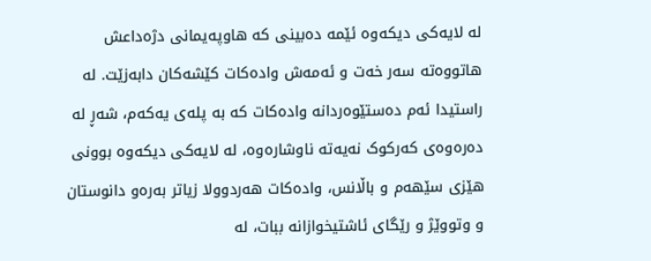له لایه‌کی دیکه‌وه ئێمه ده‌بینی که هاوپه‌یمانی دژه‌داعش هاتووه‌ته سه‌ر خه‌ت و ئه‌مه‌ش واده‌کات کێشه‌کان دابه‌زێت. له راستیدا ئه‌م ده‌ستێوه‌ردانه واده‌کات که به پله‌ی یه‌که‌م، شه‌ڕ له ده‌ره‌وه‌ی که‌رکوک نه‌یه‌ته ناوشاره‌وه، له لایه‌کی دیکه‌وه بوونی هێزی سێهه‌م و باڵانس، واده‌کات هه‌ردوولا زیاتر به‌ره‌و دانوستان و وتووێژ و رێگای ئاشتیخوازانه ببات، له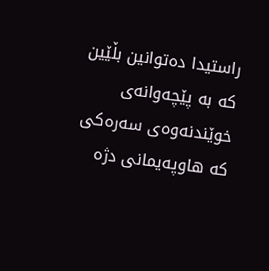راستیدا ده‌توانین بڵێین که به پێچه‌وانه‌ی خوێندنه‌وه‌ی سه‌ره‌کی که هاوپه‌یمانی دژه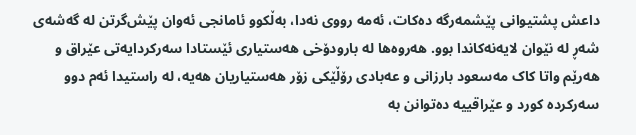داعش پشتیوانی پێشمه‌رگه ده‌کات، ئه‌مه رووی نه‌دا، به‌ڵكوو ئامانجی ئه‌وان پێش‌گرتن له گه‌شه‌ی شه‌ڕ له نێوان لایه‌نه‌کاندا بوو. هه‌روه‌ها له بارودۆخی هه‌ستیاری ئێستادا سه‌رکردایه‌تی عێراق و هه‌رێم واتا کاک مه‌سعود بارزانی و عه‌بادی رۆڵێكی زۆر هه‌ستیاریان هه‌یه، له راستیدا ئه‌م دوو سه‌رکرده کورد و عێراقییه ده‌توانن به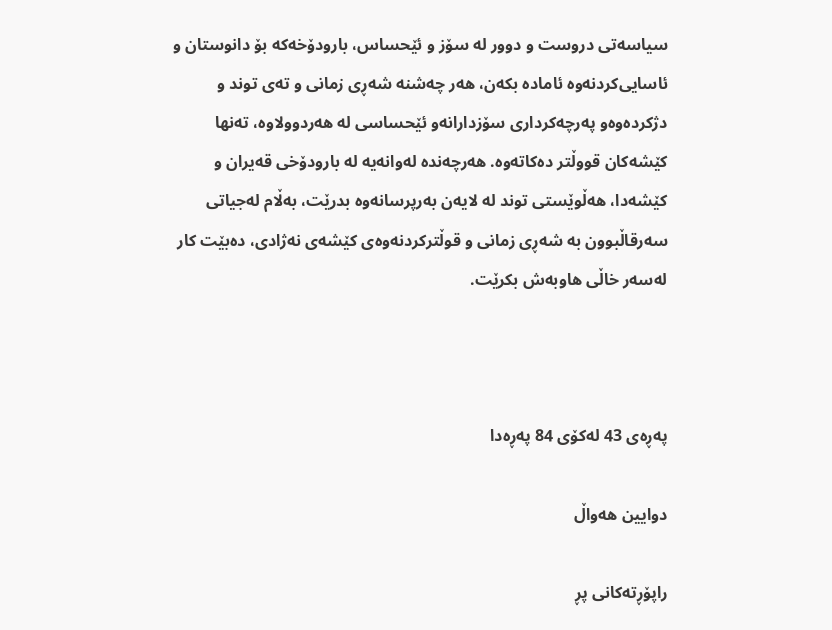سیاسه‌تی دروست و دوور له سۆز و ئێحساس، بارودۆخه‌که بۆ دانوستان و ئاسایی‌کردنه‌وه ئاماده بکه‌ن، هه‌ر چه‌شنه شه‌ڕی زمانی و ته‌ی توند و دژکرده‌وه‌و په‌رچه‌کرداری سۆزدارانه‌و ئێحساسی له هه‌ردوولاوه، ته‌نها کێشه‌کان قووڵتر ده‌کاته‌وه. هه‌رچه‌نده له‌وانه‌یه له بارودۆخی قه‌یران و کێشه‌دا، هه‌ڵوێستی توند له لایه‌ن به‌رپرسانه‌وه بدرێت، به‌ڵام له‌جیاتی سه‌رقاڵبوون به شه‌ڕی زمانی و قوڵترکردنه‌وه‌ی کێشه‌ی نه‌ژادی، ده‌بێت کار له‌سه‌ر خاڵی هاوبه‌ش بکرێت.



پەڕەى 43 لەکۆى 84 پەڕەدا

دوایین هەواڵ

راپۆڕتەکانی پڕ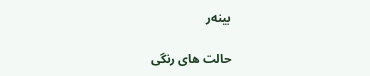بینەر

حالت های رنگی